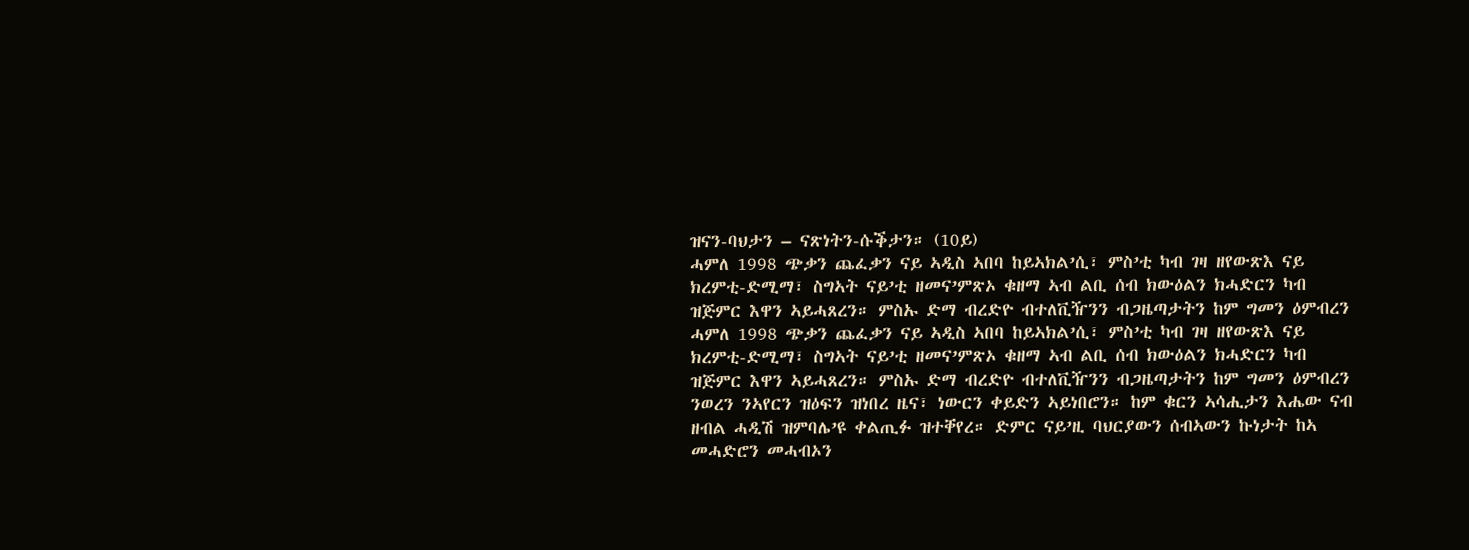ዝናን-ባህታን – ናጽነትን-ሱቕታን። (10ይ)
ሓምለ 1998 ጭቃን ጨፈቃን ናይ ኣዲስ ኣበባ ከይኣክል’ሲ፣ ምስ’ቲ ካብ ገዛ ዘየውጽእ ናይ ክረምቲ-ድሚማ፣ ስግኣት ናይ’ቲ ዘመና’ምጽኦ ቁዘማ ኣብ ልቢ ሰብ ክውዕልን ክሓድርን ካብ ዝጅምር እዋን ኣይሓጸረን። ምስኡ ድማ ብረድዮ ብተለቪዥንን ብጋዜጣታትን ከም ግመን ዕምብረን
ሓምለ 1998 ጭቃን ጨፈቃን ናይ ኣዲስ ኣበባ ከይኣክል’ሲ፣ ምስ’ቲ ካብ ገዛ ዘየውጽእ ናይ ክረምቲ-ድሚማ፣ ስግኣት ናይ’ቲ ዘመና’ምጽኦ ቁዘማ ኣብ ልቢ ሰብ ክውዕልን ክሓድርን ካብ ዝጅምር እዋን ኣይሓጸረን። ምስኡ ድማ ብረድዮ ብተለቪዥንን ብጋዜጣታትን ከም ግመን ዕምብረን ንወረን ንኣየርን ዝዕፍን ዝነበረ ዜና፣ ነውርን ቀይድን ኣይነበሮን። ከም ቁርን ኣሳሒታን እሔው ናብ ዘብል ሓዲሽ ዝምባሌ’ዩ ቀልጢፉ ዝተቐየረ። ድምር ናይ’ዚ ባህርያውን ሰብኣውን ኩነታት ከኣ መሓድሮን መሓብኦን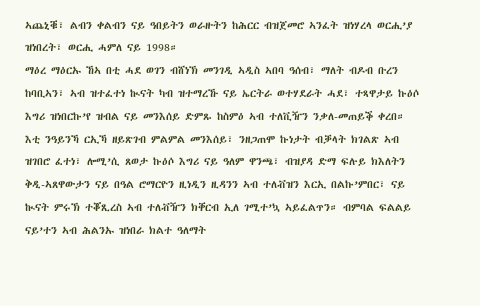ኣጨኒቑ፣ ልብን ቀልብን ናይ ዓበይትን ወራዙትን ከሕርር ብዝጀመሮ ኣንፈት ዝነሃረላ ወርሒ’ያ ዝነበረት፣ ወርሒ ሓምለ ናይ 1998።
ማዕረ ማዕርኡ ኸኣ በቲ ሓደ ወገን ብሸነኽ መንገዲ ኣዲስ ኣበባ ዓሰብ፣ ማለት ብዶብ ቡረን ከባቢኣን፣ ኣብ ዝተፈተነ ኲናት ካብ ዝተማረኹ ናይ ኤርትራ ወተሃደራት ሓደ፣ ተጻዋታይ ኩዕሶ እግሪ ዝነበርኩ’የ ዝብል ናይ መንእሰይ ድምጹ ከስምዕ ኣብ ተለቪዥን ንቃለ-መጠይቕ ቀረበ።
እቲ ንዓይንኻ ርኢኻ ዘይጽገብ ምልምል መንእሰይ፣ ንዘጋጠሞ ኩነታት ብቓላት ክገልጽ ኣብ ዝገበሮ ፈተነ፣ ሎሚ’ሲ ጸወታ ኩዕሶ እግሪ ናይ ዓለም ዋንጫ፣ ብዝያዳ ድማ ፍሉይ ክእለትን ቅዲ-ኣጸዋውታን ናይ በዓል ሮማርዮን ዚነዲን ዚዳንን ኣብ ተለቭዝን እርኢ በልኩ’ምበር፣ ናይ ኲናት ምሩኽ ተቖጺረስ ኣብ ተለቭዥን ክቐርብ ኢለ ገሚተ’ኳ ኣይፈልጥን። ብምባል ፍልልይ ናይ’ተን ኣብ ሕልንኡ ዝነበራ ክልተ ዓለማት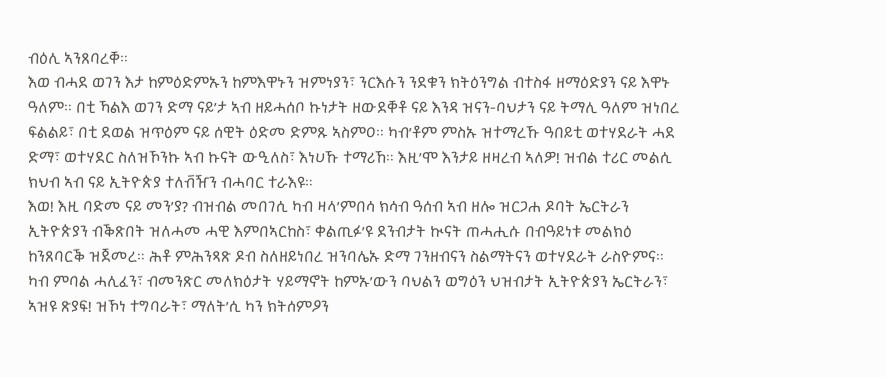ብዕሊ ኣንጸባረቐ።
እወ ብሓደ ወገን እታ ከምዕድምኡን ከምእዋኑን ዝምነያን፣ ንርእሱን ንደቁን ክትዕንግል ብተስፋ ዘማዕድያን ናይ እዋኑ ዓለም። በቲ ኻልእ ወገን ድማ ናይ’ታ ኣብ ዘይሓሰቦ ኩነታት ዘውደቐቶ ናይ እንዳ ዝናን-ባህታን ናይ ትማሊ ዓለም ዝነበረ ፍልልይ፣ በቲ ደወል ዝጥዕም ናይ ሰዊት ዕድመ ድምጹ ኣስምዐ። ካብ’ቶም ምስኡ ዝተማረኹ ዓበይቲ ወተሃደራት ሓደ ድማ፣ ወተሃደር ስለዝኾንኩ ኣብ ኩናት ውዒለስ፣ እነሀኹ ተማሪኸ። እዚ’ሞ እንታይ ዘዛረብ ኣለዎ! ዝብል ተሪር መልሲ ክህብ ኣብ ናይ ኢትዮጵያ ተለቭዥን ብሓባር ተራእዩ።
እወ! እዚ ባድመ ናይ መን’ያ? ብዝብል መበገሲ ካብ ዛላ’ምበሳ ክሳብ ዓሰብ ኣብ ዘሎ ዝርጋሐ ዶባት ኤርትራን ኢትዮጵያን ብቕጽበት ዝለሓመ ሓዊ እምበኣርከስ፣ ቀልጢፉ’ዩ ደንብታት ኲናት ጠሓሒሱ በብዓይነቱ መልክዕ ከንጸባርቕ ዝጀመረ። ሕቶ ምሕንጻጽ ዶብ ስለዘይነበረ ዝንባሌኡ ድማ ገንዘብናን ስልማትናን ወተሃደራት ራስዮምና። ካብ ምባል ሓሊፈን፣ ብመንጽር መለክዕታት ሃይማኖት ከምኡ’ውን ባህልን ወግዕን ህዝብታት ኢትዮጵያን ኤርትራን፣ ኣዝዩ ጽያፍ! ዝኾነ ተግባራት፣ ማለት’ሲ ካን ክትሰምዖን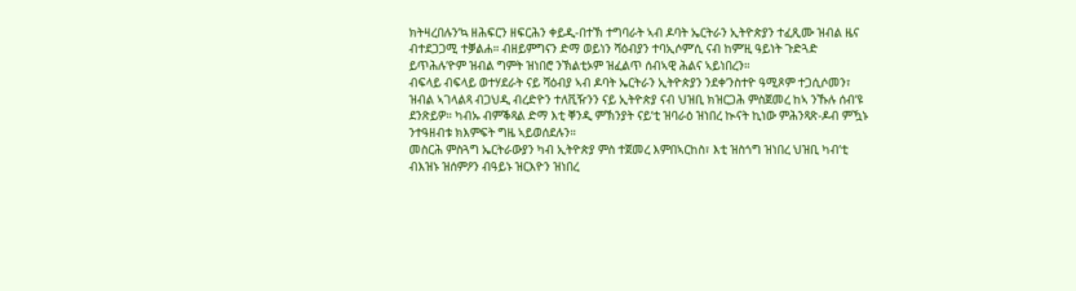ክትዛረበሉን’ኳ ዘሕፍርን ዘፍርሕን ቀይዲ-በተኽ ተግባራት ኣብ ዶባት ኤርትራን ኢትዮጵያን ተፈጺሙ ዝብል ዜና ብተደጋጋሚ ተቓልሐ። ብዘይምግናን ድማ ወይነን ሻዕብያን ተባኢሶም’ሲ ናብ ከም’ዚ ዓይነት ጉድጓድ ይጥሕሉ’ዮም ዝብል ግምት ዝነበሮ ንኽልቲኦም ዝፈልጥ ሰብኣዊ ሕልና ኣይነበረን።
ብፍላይ ብፍላይ ወተሃደራት ናይ ሻዕብያ ኣብ ዶባት ኤርትራን ኢትዮጵያን ንደቀ’ንስተዮ ዓሚጾም ተጋሲሶመን፣ ዝብል ኣገላልጻ ብጋህዲ ብረድዮን ተለቪዥንን ናይ ኢትዮጵያ ናብ ህዝቢ ክዝርጋሕ ምስጀመረ ከኣ ንኹሉ ሰብ’ዩ ደንጽይዎ። ካብኡ ብምቕጻል ድማ እቲ ቐንዲ ምኽንያት ናይ’ቲ ዝባራዕ ዝነበረ ኲናት ኪነው ምሕንጻጽ-ዶብ ምዃኑ ንተዓዘብቱ ክእምፍት ግዜ ኣይወሰደሉን።
መስርሕ ምስጓግ ኤርትራውያን ካብ ኢትዮጵያ ምስ ተጀመረ እምበኣርከስ፣ እቲ ዝስጎግ ዝነበረ ህዝቢ ካብ’ቲ ብእዝኑ ዝሰምዖን ብዓይኑ ዝርእዮን ዝነበረ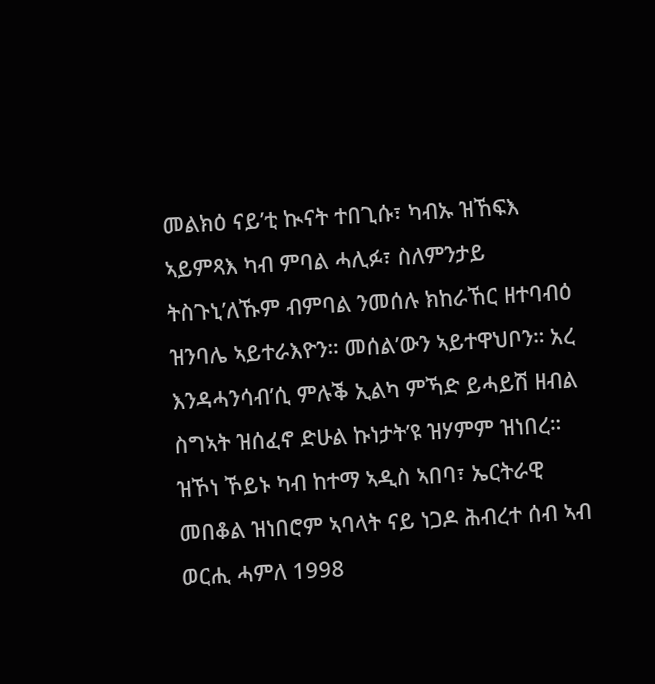መልክዕ ናይ’ቲ ኲናት ተበጊሱ፣ ካብኡ ዝኸፍእ ኣይምጻእ ካብ ምባል ሓሊፉ፣ ስለምንታይ ትስጉኒ’ለኹም ብምባል ንመሰሉ ክከራኸር ዘተባብዕ ዝንባሌ ኣይተራእዮን። መሰል’ውን ኣይተዋህቦን። አረ እንዳሓንሳብ’ሲ ምሉቕ ኢልካ ምኻድ ይሓይሽ ዘብል ስግኣት ዝሰፈኖ ድሁል ኩነታት’ዩ ዝሃምም ዝነበረ።
ዝኾነ ኾይኑ ካብ ከተማ ኣዲስ ኣበባ፣ ኤርትራዊ መበቆል ዝነበሮም ኣባላት ናይ ነጋዶ ሕብረተ ሰብ ኣብ ወርሒ ሓምለ 1998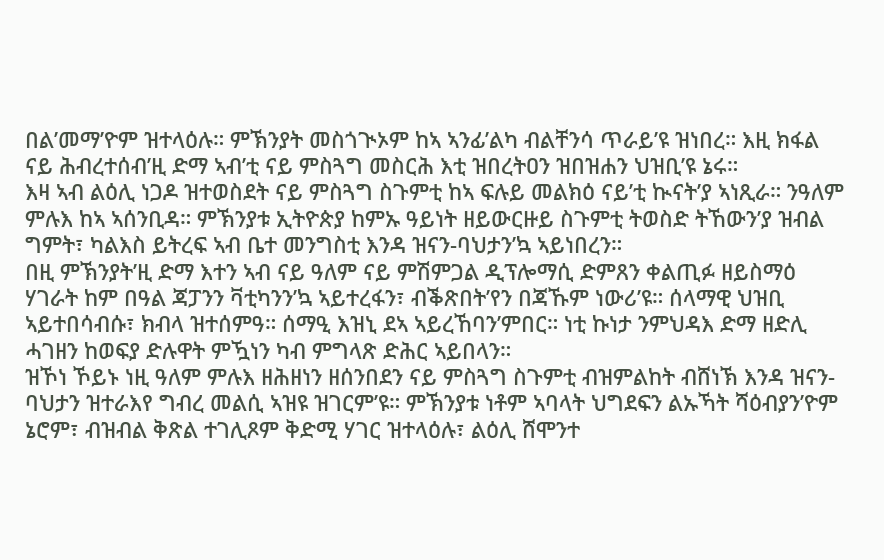በል’መማ’ዮም ዝተላዕሉ። ምኽንያት መስጎጒኦም ከኣ ኣንፊ’ልካ ብልቸንሳ ጥራይ’ዩ ዝነበረ። እዚ ክፋል ናይ ሕብረተሰብ’ዚ ድማ ኣብ’ቲ ናይ ምስጓግ መስርሕ እቲ ዝበረትዐን ዝበዝሐን ህዝቢ’ዩ ኔሩ።
እዛ ኣብ ልዕሊ ነጋዶ ዝተወስደት ናይ ምስጓግ ስጉምቲ ከኣ ፍሉይ መልክዕ ናይ’ቲ ኲናት’ያ ኣነጺራ። ንዓለም ምሉእ ከኣ ኣሰንቢዳ። ምኽንያቱ ኢትዮጵያ ከምኡ ዓይነት ዘይውርዙይ ስጉምቲ ትወስድ ትኸውን’ያ ዝብል ግምት፣ ካልእስ ይትረፍ ኣብ ቤተ መንግስቲ እንዳ ዝናን-ባህታን’ኳ ኣይነበረን።
በዚ ምኽንያት’ዚ ድማ እተን ኣብ ናይ ዓለም ናይ ምሽምጋል ዲፕሎማሲ ድምጸን ቀልጢፉ ዘይስማዕ ሃገራት ከም በዓል ጃፓንን ቫቲካንን’ኳ ኣይተረፋን፣ ብቕጽበት’የን በጃኹም ነውሪ’ዩ። ሰላማዊ ህዝቢ ኣይተበሳብሱ፣ ክብላ ዝተሰምዓ። ሰማዒ እዝኒ ደኣ ኣይረኸባን’ምበር። ነቲ ኩነታ ንምህዳእ ድማ ዘድሊ ሓገዘን ከወፍያ ድሉዋት ምዃነን ካብ ምግላጽ ድሕር ኣይበላን።
ዝኾነ ኾይኑ ነዚ ዓለም ምሉእ ዘሕዘነን ዘሰንበደን ናይ ምስጓግ ስጉምቲ ብዝምልከት ብሸነኽ እንዳ ዝናን-ባህታን ዝተራእየ ግብረ መልሲ ኣዝዩ ዝገርም’ዩ። ምኽንያቱ ነቶም ኣባላት ህግደፍን ልኡኻት ሻዕብያን’ዮም ኔሮም፣ ብዝብል ቅጽል ተገሊጾም ቅድሚ ሃገር ዝተላዕሉ፣ ልዕሊ ሸሞንተ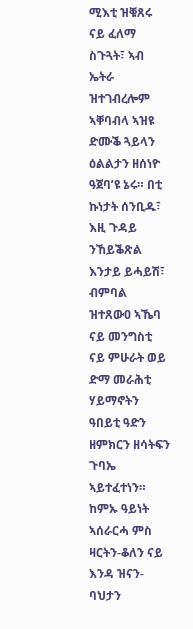ሚእቲ ዝቑጸሩ ናይ ፈለማ ስጉጓት፣ ኣብ ኤትራ ዝተገብረሎም ኣቐባብላ ኣዝዩ ድሙቕ ጓይላን ዕልልታን ዘሰነዮ ዓጀባ’ዩ ኔሩ። በቲ ኩነታት ሰንቢዱ፣ እዚ ጉዳይ ንኸይቕጽል እንታይ ይሓይሽ፣ ብምባል ዝተጸውዐ ኣኼባ ናይ መንግስቲ ናይ ምሁራት ወይ ድማ መራሕቲ ሃይማኖትን ዓበይቲ ዓድን ዘምክርን ዘሳትፍን ጉባኤ ኣይተፈተነን። ከምኡ ዓይነት ኣሰራርሓ ምስ ዛርትን-ቆለን ናይ እንዳ ዝናን-ባህታን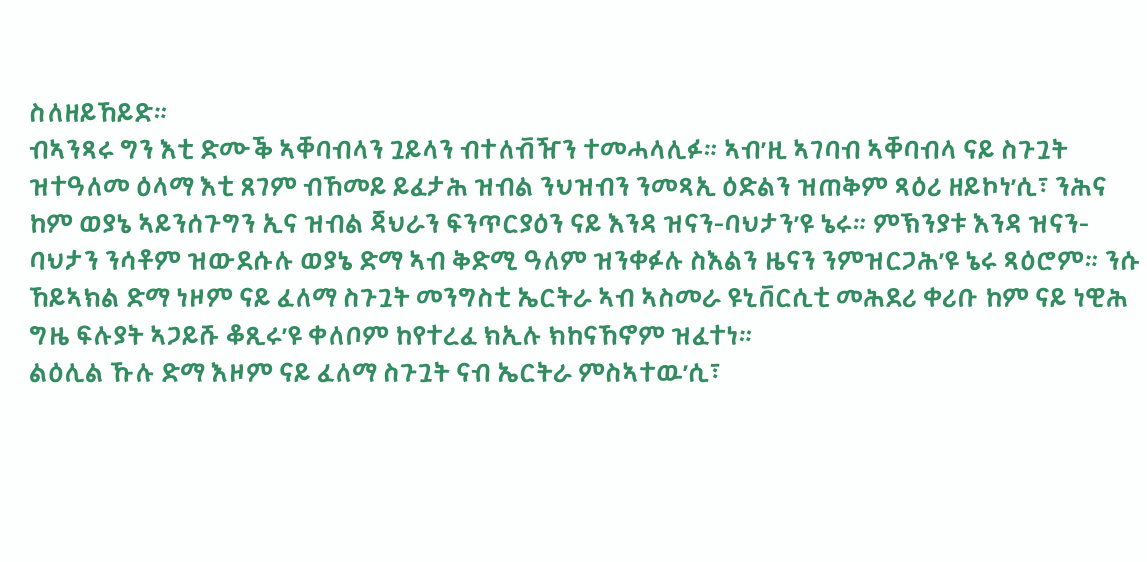ስለዘይኸይድ።
ብኣንጻሩ ግን እቲ ድሙቕ ኣቐባብላን ጓይላን ብተለቭዥን ተመሓላሊፉ። ኣብ’ዚ ኣገባብ ኣቐባብላ ናይ ስጉጓት ዝተዓለመ ዕላማ እቲ ጸገም ብኸመይ ይፈታሕ ዝብል ንህዝብን ንመጻኢ ዕድልን ዝጠቅም ጻዕሪ ዘይኮነ’ሲ፣ ንሕና ከም ወያኔ ኣይንሰጉግን ኢና ዝብል ጃህራን ፍንጥርያዕን ናይ እንዳ ዝናን-ባህታን’ዩ ኔሩ። ምኽንያቱ እንዳ ዝናን-ባህታን ንሳቶም ዝውደሱሉ ወያኔ ድማ ኣብ ቅድሚ ዓለም ዝንቀፉሉ ስእልን ዜናን ንምዝርጋሕ’ዩ ኔሩ ጻዕሮም። ንሱ ኸይኣክል ድማ ነዞም ናይ ፈለማ ስጉጓት መንግስቲ ኤርትራ ኣብ ኣስመራ ዩኒቨርሲቲ መሕደሪ ቀሪቡ ከም ናይ ነዊሕ ግዜ ፍሉያት ኣጋይሹ ቆጺሩ’ዩ ቀለቦም ከየተረፈ ክኢሉ ክከናኸኖም ዝፈተነ።
ልዕሊል ኹሉ ድማ እዞም ናይ ፈለማ ስጉጓት ናብ ኤርትራ ምስኣተዉ’ሲ፣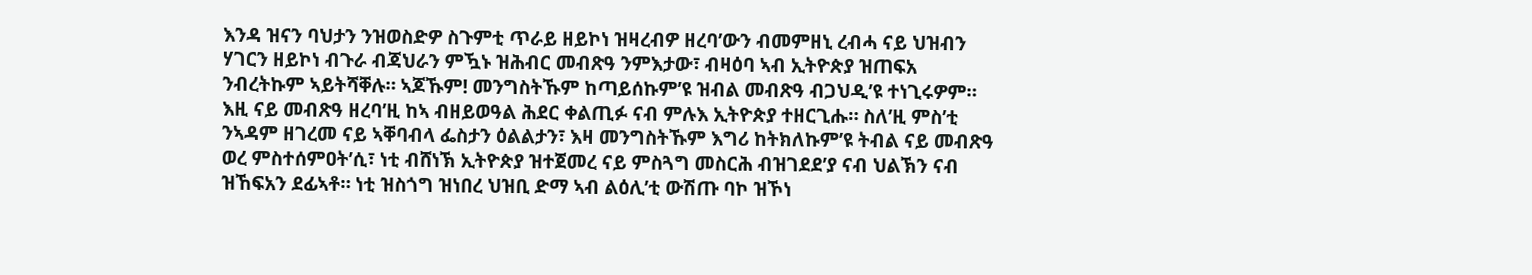እንዳ ዝናን ባህታን ንዝወስድዎ ስጉምቲ ጥራይ ዘይኮነ ዝዛረብዎ ዘረባ’ውን ብመምዘኒ ረብሓ ናይ ህዝብን ሃገርን ዘይኮነ ብጉራ ብጃህራን ምዃኑ ዝሕብር መብጽዓ ንምእታው፣ ብዛዕባ ኣብ ኢትዮጵያ ዝጠፍአ ንብረትኩም ኣይትሻቐሉ። ኣጆኹም! መንግስትኹም ከጣይሰኩም’ዩ ዝብል መብጽዓ ብጋህዲ’ዩ ተነጊሩዎም። እዚ ናይ መብጽዓ ዘረባ’ዚ ከኣ ብዘይወዓል ሕደር ቀልጢፉ ናብ ምሉእ ኢትዮጵያ ተዘርጊሑ። ስለ’ዚ ምስ’ቲ ንኣዳም ዘገረመ ናይ ኣቐባብላ ፌስታን ዕልልታን፣ እዛ መንግስትኹም እግሪ ከትክለኩም’ዩ ትብል ናይ መብጽዓ ወረ ምስተሰምዐት’ሲ፣ ነቲ ብሸነኽ ኢትዮጵያ ዝተጀመረ ናይ ምስጓግ መስርሕ ብዝገደደ’ያ ናብ ህልኽን ናብ ዝኸፍአን ደፊኣቶ። ነቲ ዝስጎግ ዝነበረ ህዝቢ ድማ ኣብ ልዕሊ’ቲ ውሽጡ ባኮ ዝኾነ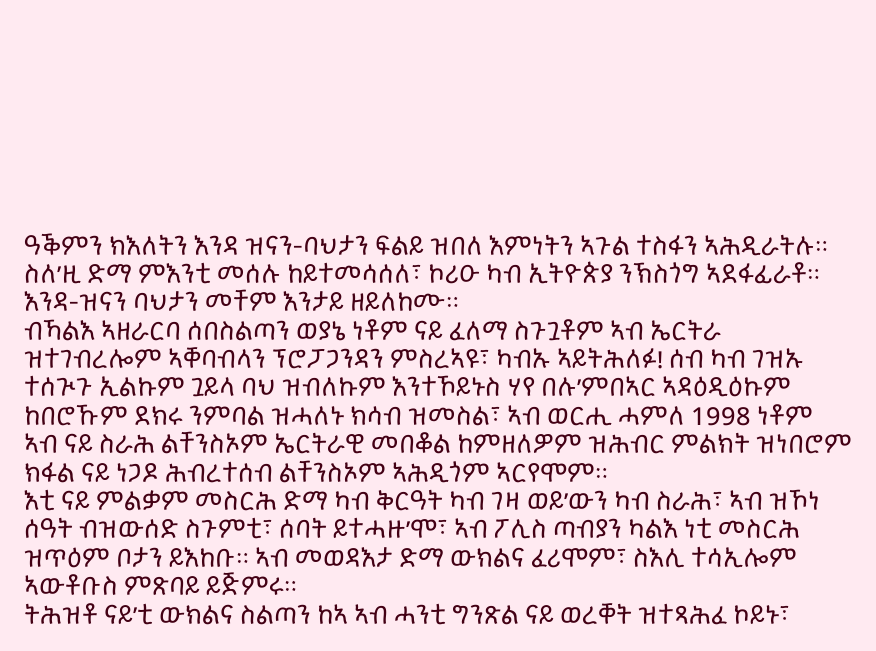ዓቕምን ክእለትን እንዳ ዝናን-ባህታን ፍልይ ዝበለ እምነትን ኣጉል ተስፋን ኣሕዲራትሉ። ስለ’ዚ ድማ ምእንቲ መሰሉ ከይተመሳሰለ፣ ኮሪዑ ካብ ኢትዮጵያ ንኽስጎግ ኣደፋፊራቶ። እንዳ-ዝናን ባህታን መቸም እንታይ ዘይለከሙ።
ብኻልእ ኣዘራርባ ሰበስልጣን ወያኔ ነቶም ናይ ፈለማ ስጉጓቶም ኣብ ኤርትራ ዝተገብረሎም ኣቐባብላን ፕሮፓጋንዳን ምስረኣዩ፣ ካብኡ ኣይትሕለፉ! ሰብ ካብ ገዝኡ ተሰጒጉ ኢልኩም ጓይላ ባህ ዝብለኩም እንተኾይኑስ ሃየ በሉ’ምበኣር ኣዳዕዲዕኩም ከበሮኹም ደክሩ ንምባል ዝሓለኑ ክሳብ ዝመስል፣ ኣብ ወርሒ ሓምለ 1998 ነቶም ኣብ ናይ ስራሕ ልቸንስኦም ኤርትራዊ መበቆል ከምዘለዎም ዝሕብር ምልክት ዝነበሮም ክፋል ናይ ነጋዶ ሕብረተሰብ ልቸንስኦም ኣሕዲጎም ኣርየሞም።
እቲ ናይ ምልቃም መስርሕ ድማ ካብ ቅርዓት ካብ ገዛ ወይ’ውን ካብ ስራሕ፣ ኣብ ዝኾነ ሰዓት ብዝውሰድ ስጉምቲ፣ ሰባት ይተሓዙ’ሞ፣ ኣብ ፖሊስ ጣብያን ካልእ ነቲ መስርሕ ዝጥዕም ቦታን ይእከቡ። ኣብ መወዳእታ ድማ ውክልና ፈሪሞም፣ ስእሊ ተሳኢሎም ኣውቶቡስ ምጽባይ ይጅምሩ።
ትሕዝቶ ናይ’ቲ ውክልና ስልጣን ከኣ ኣብ ሓንቲ ግንጽል ናይ ወረቐት ዝተጻሕፈ ኮይኑ፣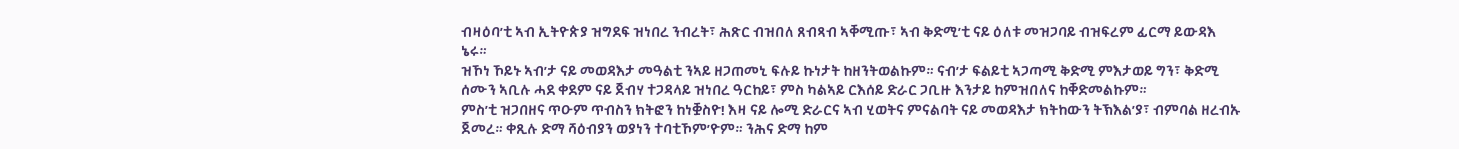ብዛዕባ’ቲ ኣብ ኢትዮጵያ ዝግደፍ ዝነበረ ንብረት፣ ሕጽር ብዝበለ ጸብጻብ ኣቐሚጡ፣ ኣብ ቅድሚ’ቲ ናይ ዕለቱ መዝጋባይ ብዝፍረም ፊርማ ይውዳእ ኔሩ።
ዝኾነ ኾይኑ ኣብ’ታ ናይ መወዳእታ መዓልቲ ንኣይ ዘጋጠመኒ ፍሉይ ኩነታት ከዘንትወልኩም። ናብ’ታ ፍልይቲ ኣጋጣሚ ቅድሚ ምእታወይ ግን፣ ቅድሚ ሰሙን ኣቢሉ ሓደ ቀደም ናይ ጀብሃ ተጋዳላይ ዝነበረ ዓርከይ፣ ምስ ካልኣይ ርእሰይ ድራር ጋቢዙ እንታይ ከምዝበለና ከቐድመልኩም።
ምስ’ቲ ዝጋበዘና ጥዑም ጥብስን ክትፎን ከነቛስዮ! እዛ ናይ ሎሚ ድራርና ኣብ ሂወትና ምናልባት ናይ መወዳእታ ክትከውን ትኽእል’ያ፣ ብምባል ዘረብኡ ጀመረ። ቀጺሉ ድማ ሻዕብያን ወያነን ተባቲኾም’ዮም። ንሕና ድማ ከም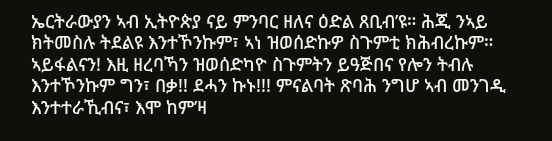ኤርትራውያን ኣብ ኢትዮጵያ ናይ ምንባር ዘለና ዕድል ጸቢብ’ዩ። ሕጂ ንኣይ ክትመስሉ ትደልዩ እንተኾንኩም፣ ኣነ ዝወሰድኩዎ ስጉምቲ ክሕብረኩም። ኣይፋልናን! እዚ ዘረባኻን ዝወሰድካዮ ስጉምትን ይዓጅበና የሎን ትብሉ እንተኾንኩም ግን፣ በቃ!! ደሓን ኩኑ!!! ምናልባት ጽባሕ ንግሆ ኣብ መንገዲ እንተተራኺብና፣ እሞ ከም’ዛ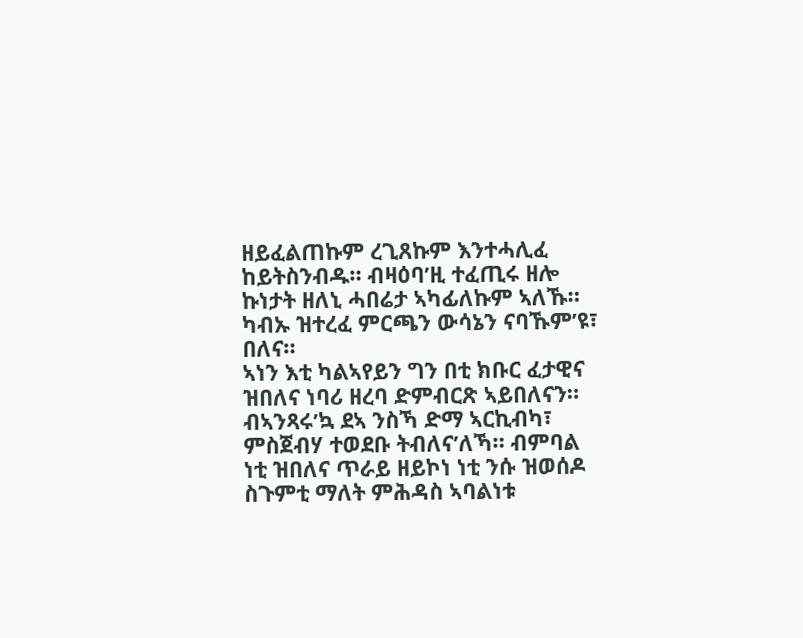ዘይፈልጠኩም ረጊጸኩም እንተሓሊፈ ከይትስንብዱ። ብዛዕባ’ዚ ተፈጢሩ ዘሎ ኩነታት ዘለኒ ሓበሬታ ኣካፊለኩም ኣለኹ። ካብኡ ዝተረፈ ምርጫን ውሳኔን ናባኹም’ዩ፣ በለና።
ኣነን እቲ ካልኣየይን ግን በቲ ክቡር ፈታዊና ዝበለና ነባሪ ዘረባ ድምብርጽ ኣይበለናን። ብኣንጻሩ’ኳ ደኣ ንስኻ ድማ ኣርኪብካ፣ ምስጀብሃ ተወደቡ ትብለና’ለኻ። ብምባል ነቲ ዝበለና ጥራይ ዘይኮነ ነቲ ንሱ ዝወሰዶ ስጉምቲ ማለት ምሕዳስ ኣባልነቱ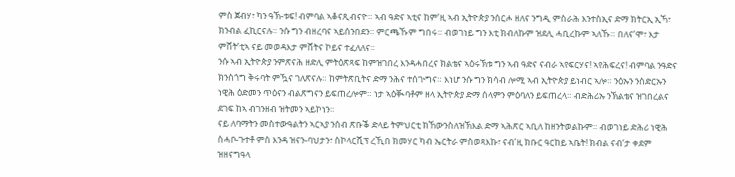ምስ ጀብሃ፣ ካን ዓኽ-ቱፍ! ብምባል ኣቆናጺብናዮ። ኣብ ዓድና ኣቲና ከም’ዚ ኣብ ኢትዮጵያ ንሰርሖ ዘለና ንግዲ ምስራሕ እንተስኢና ድማ ክትርኢ ኢኻ፣ ክንብል ፈኪርናሉ። ንሱ ግን ብዘረባና ኣይሰንበደን። ምርጫኹም ግበሩ። ብወገነይ ግን እቲ ክብለኩም ዝደሊ ሓቢረኩም ኣለኹ። በለና’ሞ፣ እታ ምሸት’ቲኣ ናይ መወዳእታ ምሸትና ኮይና ተፈለለና።
ንሱ ኣብ ኢትዮጵያ ንምጽናሕ ዘድሊ ምትዕጽጻፍ ከምዝገበረ እንዳሓበረና ክልቴና ኣዕሩኽቱ ግን ኣብ ዓድና ናብራ ኣየፍርሃና! ኣየሕፍረና! ብምባል ንዓድና ክንስጎግ ቅሩባት ምዃና ገለጽናሉ። ከምትጽቢትና ድማ ንሕና ተሰጒግና። እነሆ ንሱ ግን ክሳብ ሎሚ ኣብ ኢትዮጵያ ይነብር ኣሎ። ንዕኡን ንስድርኡን ነዊሕ ዕድመን ጥዕናን ብልጽግናን ይፍጠረሎም። ነታ ኣዕቚባቶም ዘላ ኢትዮጵያ ድማ ሰላምን ምዕባለን ይፍጠረላ። ብድሕሪኡ ንኽልቴና ዝገበረልና ደገፍ ከኣ ብገንዘብ ዝትመን ኣይኮነን።
ናይ ለባማትን መስተውዓልትን ኣርኣያ ንሰብ ጽቡቕ ድላይ ትምህርቲ ክኸውንስለዝኽእል ድማ ኣሕጽር ኣቢለ ከዘንትወልኩም። ብወገነይ ድሕሪ ነዊሕ ስሓቦ-ጉተቶ ምስ እንዳ ዝናን-ባህታን፣ ስኮላርሺፕ ረኺበ ክመሃር ካብ ኤርትራ ምስወጻእኩ፣ ናብ’ዚ ክቡር ዓርከይ ኣቤት! ክብል ናብ’ታ ቀደም ዝዘናግዓላ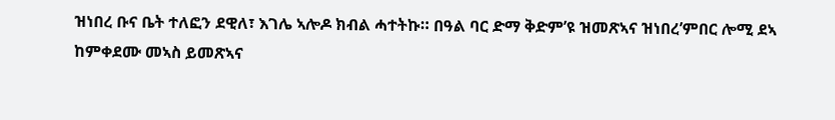ዝነበረ ቡና ቤት ተለፎን ደዊለ፣ እገሌ ኣሎዶ ክብል ሓተትኩ። በዓል ባር ድማ ቅድም’ዩ ዝመጽኣና ዝነበረ’ምበር ሎሚ ደኣ ከምቀደሙ መኣስ ይመጽኣና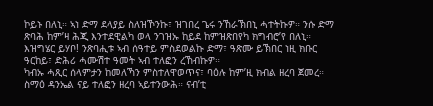ኮይኑ በለኒ። ኣነ ድማ ደላያይ ስለዝኾንኩ፣ ዝገበረ ጌሩ ንኸራኽበኒ ሓተትኩዎ። ንሱ ድማ ጽባሕ ከም’ዛ ሕጂ እንተደዊልካ ወላ ንገዝኡ ከይደ ከምዝጽበየካ ክግብሮ’የ በለኒ። እዝግሄር ይሃቦ! ንጽባሒቱ ኣብ ሰዓተይ ምስደወልኩ ድማ፣ ዓጽሙ ይኽበር ነዚ ክቡር ዓርከይ፣ ድሕሪ ሓሙሽተ ዓመት ኣብ ተለፎን ረኸብኩዎ።
ካብኡ ሓጺር ሰላምታን ከመለኻን ምስተለዋወጥና፣ ባዕሉ ከም’ዚ ክብል ዘረባ ጀመረ። ስማዕ ዳንኤል ናይ ተለፎን ዘረባ ኣይተንውሕ። ናብ’ቲ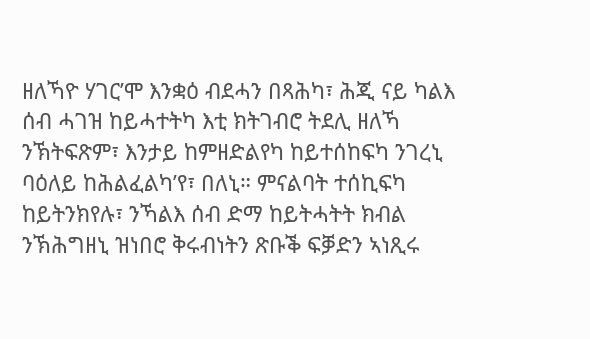ዘለኻዮ ሃገር’ሞ እንቋዕ ብደሓን በጻሕካ፣ ሕጂ ናይ ካልእ ሰብ ሓገዝ ከይሓተትካ እቲ ክትገብሮ ትደሊ ዘለኻ ንኽትፍጽም፣ እንታይ ከምዘድልየካ ከይተሰከፍካ ንገረኒ ባዕለይ ከሕልፈልካ’የ፣ በለኒ። ምናልባት ተሰኪፍካ ከይትንክየሉ፣ ንኻልእ ሰብ ድማ ከይትሓትት ክብል ንኽሕግዘኒ ዝነበሮ ቅሩብነትን ጽቡቕ ፍቓድን ኣነጺሩ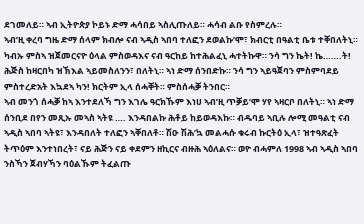ደገመለይ። ኣብ ኢትዮጵያ ኮይኑ ድማ ሓሳበይ ኣስሊጡለይ። ሓሳብ ልቡ የስምረሉ።
ኣብ’ዚ ቀረባ ግዜ ድማ ሰላም ክብሎ ናብ ኣዲስ ኣበባ ተለፎን ደወልኩ’ሞ፣ ክብርቲ በዓልቲ ቤቱ ተቐበለትኒ። ካብኡ ምስኣ ዝጀመርናዮ ዕላል ምስወዳእና ናብ ዓርከይ ከተሕልፈኒ ሓተትኩዋ። ንሳ ግን ኬት! ኬ…….ት! ሕጅስ ከዛርበካ ዝኽእል ኣይመስለንን፣ በለትኒ። ኣነ ድማ ሰንበድኩ። ንሳ ግን ኣይዓጀባን ምስምባደይ ምስተረድአት እኳደኣ ካን! ክርትም ኢላ ሰሓቐት። ምስሰሓቓ ትንበር።
ኣብ መንጎ ሰሓቓ ከኣ እንተደለኻ ግን እገሌ ዓርክኹም እነሀ ኣብ’ዚ ጥቓይ’ሞ ሃየ ኣዛርቦ በለትኒ። ኣነ ድማ ሰንቢደ በየን መጺኡ መኣስ ኣትዩ …. እንዳበልኩ ሕቶይ ከይወዳእኩ። ብዱባይ ኣቢሉ ሎሚ መዓልቲ ናብ ኣዲስ ኣበባ ኣትዩ፣ እንዳበለት ተለፎን ኣቐበለቶ። ሽዑ ሽሕ’ኳ መልሓሱ ቁሩብ ኩርትዕ ኢላ፣ ዝተዓጽፈት ትጥዕም እንተነበረት፣ ናይ ሕጅን ናይ ቀደምን ዘኪርና ብዙሕ ኣዕለልና። ወዮ ብሓምለ 1998 ኣብ ኣዲስ ኣበባ ንስኻን ጀብሃኻን ባዕልኹም ትፈልጡ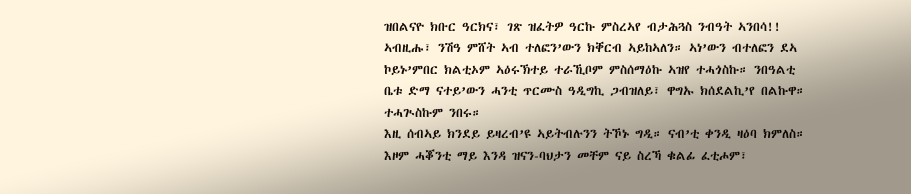ዝበልናዮ ክቡር ዓርክና፣ ገጽ ዝፈትዎ ዓርኩ ምስረኣየ ብታሕጓስ ንብዓት ኣንበሳ!! ኣብዚሑ፣ ንሽዓ ምሸት ኣብ ተለፎን’ውን ክቐርብ ኣይከኣለን። ኣነ’ውን ብተለፎን ደኣ ኮይኑ’ምበር ክልቲኦም ኣዕሩኽተይ ተራኺቦም ምስሰማዕኩ ኣዝየ ተሓጎስኩ። ንበዓልቲ ቤቱ ድማ ናተይ’ውን ሓንቲ ጥርሙስ ዓዲግኪ ጋብዝለይ፣ ዋግኡ ክሰደልኪ’የ በልኩዋ። ተሓጒስኩም ንበሩ።
እዚ ሰብኣይ ክንደይ ይዛረብ’ዩ ኣይትብሉንን ትኾኑ ግዲ። ናብ’ቲ ቀንዲ ዛዕባ ክምለስ። እዞም ሓቖንቲ ማይ እንዳ ዝናን-ባህታን መቸም ናይ ስረኻ ቁልፊ ፈቲሖም፣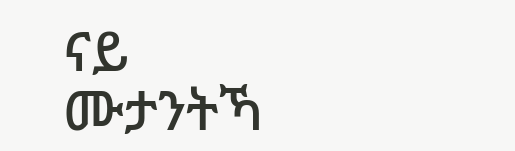ናይ ሙታንትኻ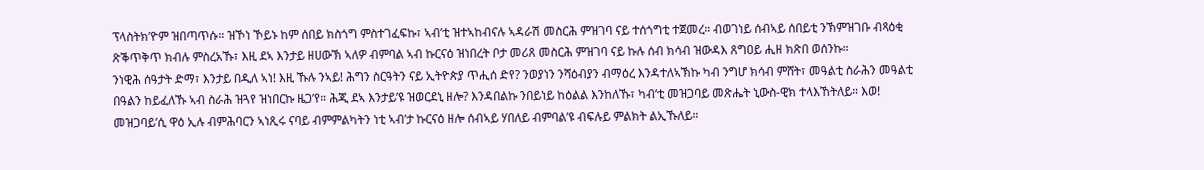ፕላስትክ’ዮም ዝበጣጥሱ። ዝኾነ ኾይኑ ከም ሰበይ ክስጎግ ምስተገፈፍኩ፣ ኣብ’ቲ ዝተኣከብናሉ ኣዳራሽ መስርሕ ምዝገባ ናይ ተሰጎግቲ ተጀመረ። ብወገነይ ሰብኣይ ሰበይቲ ንኽምዝገቡ ብጻዕቂ ጽቕጥቅጥ ክብሉ ምስረአኹ፣ እዚ ደኣ እንታይ ዘሀውኽ ኣለዎ ብምባል ኣብ ኩርናዕ ዝነበረት ቦታ መሪጸ መስርሕ ምዝገባ ናይ ኩሉ ሰብ ክሳብ ዝውዳእ ጸግዐይ ሒዘ ክጽበ ወሰንኩ።
ንነዊሕ ሰዓታት ድማ፣ እንታይ በዲለ ኣነ! እዚ ኹሉ ንኣይ! ሕግን ስርዓትን ናይ ኢትዮጵያ ጥሒሰ ድየ? ንወያነን ንሻዕብያን ብማዕረ እንዳተለኣኽኩ ካብ ንግሆ ክሳብ ምሸት፣ መዓልቲ ስራሕን መዓልቲ በዓልን ከይፈለኹ ኣብ ስራሕ ዝጓየ ዝነበርኩ ዜጋ’የ። ሕጂ ደኣ እንታይ’ዩ ዝወርደኒ ዘሎ? እንዳበልኩ ንበይነይ ከዕልል እንከለኹ፣ ካብ’ቲ መዝጋባይ መጽሔት ኒውስ-ዊክ ተላእኸትለይ። እወ! መዝጋባይ’ሲ ዋዕ ኢሉ ብምሕባርን ኣነጺሩ ናባይ ብምምልካትን ነቲ ኣብ’ታ ኩርናዕ ዘሎ ሰብኣይ ሃበለይ ብምባል’ዩ ብፍሉይ ምልክት ልኢኹለይ።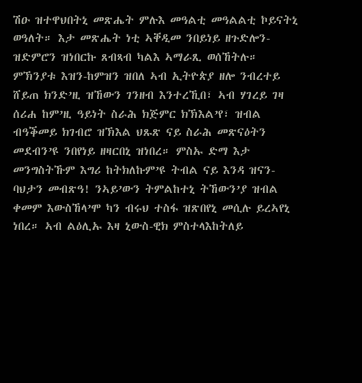ሽዑ ዝተዋህበትኒ መጽሔት ምሉእ መዓልቲ መዓልልቲ ኮይናትኒ ወዓለት። እታ መጽሔት ነቲ ኣቐዲመ ንበይነይ ዘጉድሎን-ዝድምሮን ዝነበርኩ ጸብጻብ ካልእ ኣማራጺ ወሰኸትሉ። ምኽንያቱ እዝን-ከምዝን ዝበለ ኣብ ኢትዮጵያ ዘሎ ንብረተይ ሸይጠ ክንድ’ዚ ዝኸውን ገንዘብ እንተረኺበ፣ ኣብ ሃገረይ ገዛ ሰሪሐ ከም’ዚ ዓይነት ስራሕ ክጅምር ክኽእል’የ፣ ዝብል ብዓቕመይ ክገብሮ ዝኽእል ህጹጽ ናይ ስራሕ መጽናዕትን መደብን’ዩ ንበየነይ ዘዛርበኒ ዝነበረ። ምስኡ ድማ እታ መንግስትኹም እግሪ ከትክለኩም’ዩ ትብል ናይ እንዳ ዝናን-ባህታን መብጽዓ! ንኣይ’ውን ትምልከተኒ ትኸውን’ያ ዝብል ቀመም እውስኸላ’ሞ ካን ብሩህ ተስፋ ዝጽበየኒ መሲሉ ይረኣየኒ ነበረ። ኣብ ልዕሊኡ እዛ ኒውስ-ዊክ ምስተላእከትለይ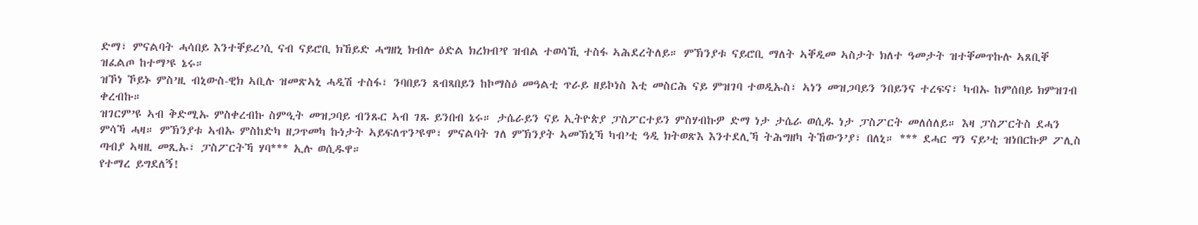ድማ፣ ምናልባት ሓሳበይ እንተቐይረ’ሲ ናብ ናይሮቢ ክኸይድ ሓግዘኒ ክብሎ ዕድል ክረክብ’የ ዝብል ተወሳኺ ተስፋ ኣሕደረትለይ። ምኽንያቱ ናይሮቢ ማለት ኣቐዲመ ኣስታት ክለተ ዓመታት ዝተቐመጥኩሉ ኣጸቢቐ ዝፈልጦ ከተማ’ዩ ኔሩ።
ዝኾነ ኾይኑ ምስ’ዚ ብኒውስ-ዊክ ኣቢሉ ዝመጽኣኒ ሓዲሽ ተስፋ፣ ንባበይን ጸብጻበይን ከኮማስዕ መዓልቲ ጥራይ ዘይኮነስ እቲ መስርሕ ናይ ምዝገባ ተወዲኡስ፣ ኣነን መዝጋባይን ንበይንና ተረፍና፣ ካብኡ ከምሰበይ ክምዝገብ ቀረብኩ።
ዝገርም’ዩ ኣብ ቅድሚኡ ምስቀረብኩ ስምዒት መዝጋባይ ብንጹር ኣብ ገጹ ይንበብ ኔሩ። ታሴራይን ናይ ኢትዮጵያ ፓስፖርተይን ምስሃብኩዎ ድማ ነታ ታሴራ ወሲዱ ነታ ፓስፖርት መለሰለይ። እዛ ፓስፖርትስ ደሓን ምሳኻ ሓዛ። ምኽንያቱ ኣብኡ ምስከድካ ዘጋጥመካ ኩነታት ኣይፍለጥን’ዩሞ፣ ምናልባት ገለ ምኽንያት ኣመኽኒኻ ካብ’ቲ ዓዲ ክትወጽእ እንተደሊኻ ትሕግዘካ ትኸውን’ያ፣ በለኒ። *** ደሓር ግን ናይ’ቲ ዝነበርኩዎ ፖሊስ ጣብያ ኣዛዚ መጺኡ፣ ፓስፖርትኻ ሃባ*** ኢሉ ወሲዱዋ።
የተማረ ይግደለኝ!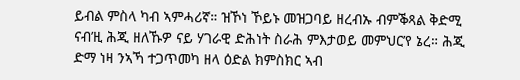ይብል ምስላ ካብ ኣምሓሪኛ። ዝኾነ ኾይኑ መዝጋባይ ዘረብኡ ብምቕጻል ቅድሚ ናብ’ዚ ሕጂ ዘለኹዎ ናይ ሃገራዊ ድሕነት ስራሕ ምእታወይ መምህር’የ ኔረ። ሕጂ ድማ ነዛ ንኣኻ ተጋጥመካ ዘላ ዕድል ክምስክር ኣብ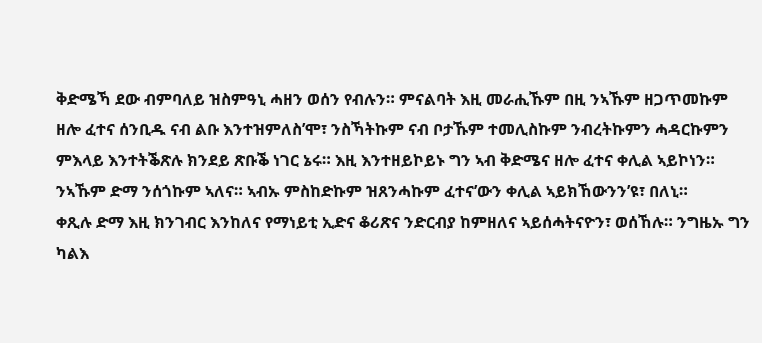ቅድሜኻ ደው ብምባለይ ዝስምዓኒ ሓዘን ወሰን የብሉን። ምናልባት እዚ መራሒኹም በዚ ንኣኹም ዘጋጥመኩም ዘሎ ፈተና ሰንቢዱ ናብ ልቡ እንተዝምለስ’ሞ፣ ንስኻትኩም ናብ ቦታኹም ተመሊስኩም ንብረትኩምን ሓዳርኩምን ምእላይ እንተትቕጽሉ ክንደይ ጽቡቕ ነገር ኔሩ። እዚ እንተዘይኮይኑ ግን ኣብ ቅድሜና ዘሎ ፈተና ቀሊል ኣይኮነን። ንኣኹም ድማ ንሰጎኩም ኣለና። ኣብኡ ምስከድኩም ዝጸንሓኩም ፈተና’ውን ቀሊል ኣይክኸውንን’ዩ፣ በለኒ።
ቀጺሉ ድማ እዚ ክንገብር እንከለና የማነይቲ ኢድና ቆሪጽና ንድርብያ ከምዘለና ኣይሰሓትናዮን፣ ወሰኸሉ። ንግዜኡ ግን ካልእ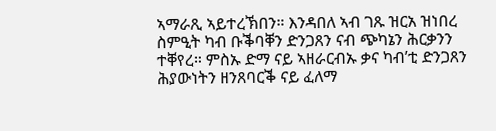ኣማራጺ ኣይተረኽበን። እንዳበለ ኣብ ገጹ ዝርአ ዝነበረ ስምዒት ካብ ቡቕባቐን ድንጋጸን ናብ ጭካኔን ሕርቃንን ተቐየረ። ምስኡ ድማ ናይ ኣዘራርብኡ ቃና ካብ’ቲ ድንጋጸን ሕያውነትን ዘንጸባርቕ ናይ ፈለማ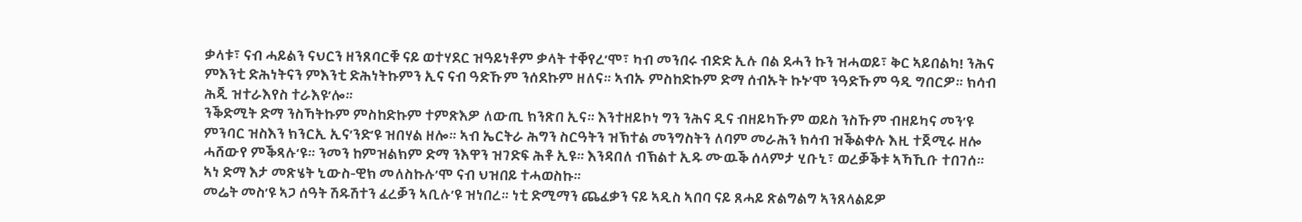ቃላቱ፣ ናብ ሓይልን ናህርን ዘንጸባርቑ ናይ ወተሃደር ዝዓይነቶም ቃላት ተቐየረ’ሞ፣ ካብ መንበሩ ብድድ ኢሉ በል ደሓን ኩን ዝሓወይ፣ ቅር ኣይበልካ! ንሕና ምእንቲ ድሕነትናን ምእንቲ ድሕነትኩምን ኢና ናብ ዓድኹም ንሰደኩም ዘለና። ኣብኡ ምስከድኩም ድማ ሰብኡት ኩኑ’ሞ ንዓድኹም ዓዲ ግበርዎ። ክሳብ ሕጂ ዝተራእየስ ተራእዩ’ሎ።
ንቕድሚት ድማ ንስኻትኩም ምስከድኩም ተምጽእዎ ለውጢ ክንጽበ ኢና። እንተዘይኮነ ግን ንሕና ዲና ብዘይካኹም ወይስ ንስኹም ብዘይካና መን’ዩ ምንባር ዝስእን ክንርኢ ኢና’ንድ’ዩ ዝበሃል ዘሎ። ኣብ ኤርትራ ሕግን ስርዓትን ዝኽተል መንግስትን ለባም መራሕን ክሳብ ዝቕልቀሉ እዚ ተጀሚሩ ዘሎ ሓሸውየ ምቕጻሉ’ዩ። ንመን ከምዝልክም ድማ ንእዋን ዝገድፍ ሕቶ ኢዩ። እንዳበለ ብኽልተ ኢዱ ሙዉቕ ሰላምታ ሂቡኒ፣ ወረቓቕቱ ኣኻኺቡ ተበገሰ። ኣነ ድማ እታ መጽሄት ኒውስ-ዊክ መለስኩሉ’ሞ ናብ ህዝበይ ተሓወስኩ።
መሬት መስ’ዩ ኣጋ ሰዓት ሽዱሽተን ፈረቓን ኣቢሉ’ዩ ዝነበረ። ነቲ ድሚማን ጨፈቃን ናይ ኣዲስ ኣበባ ናይ ጸሓይ ጽልግልግ ኣንጸላልይዎ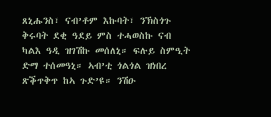ጸኒሑንስ፣ ናብ’ቶም እኩባት፣ ንኽስጎጉ ቅሩባት ደቂ ዓደይ ምስ ተሓወስኩ ናብ ካልእ ዓዲ ዝገሽኩ መሰለኒ። ፍሉይ ስምዒት ድማ ተሰመዓኒ። ኣብ’ቲ ጎልጎል ዝነበረ ጽቕጥቅጥ ከኣ ጉድ’ዩ። ንሽዑ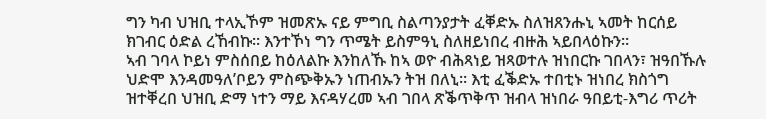ግን ካብ ህዝቢ ተላኢኾም ዝመጽኡ ናይ ምግቢ ስልጣንያታት ፈቐድኡ ስለዝጸንሑኒ ኣመት ከርሰይ ክገብር ዕድል ረኸብኩ። እንተኾነ ግን ጥሜት ይስምዓኒ ስለዘይነበረ ብዙሕ ኣይበላዕኩን።
ኣብ ገባላ ኮይነ ምስሰበይ ከዕለልኩ እንከለኹ ከኣ ወዮ ብሕጻነይ ዝጻወተሉ ዝነበርኩ ገበላን፣ ዝዓበኹሉ ህድሞ እንዳመዓለ’ቦይን ምስጭቅኡን ነጠብኡን ትዝ በለኒ። እቲ ፈቕድኡ ተበቲኑ ዝነበረ ክስጎግ ዝተቐረበ ህዝቢ ድማ ነተን ማይ እናዳሃረመ ኣብ ገበላ ጽቕጥቅጥ ዝብላ ዝነበራ ዓበይቲ-እግሪ ጥሪት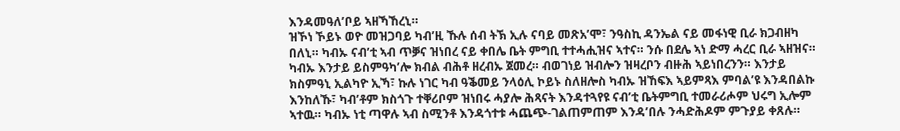እንዳመዓለ’ቦይ ኣዘኻኸረኒ።
ዝኾነ ኾይኑ ወዮ መዝጋባይ ካብ’ዚ ኹሉ ሰብ ትኽ ኢሉ ናባይ መጽአ’ሞ፣ ንዓስኪ ዳንኤል ናይ መፋነዊ ቢራ ክጋብዘካ በለኒ። ካብኡ ናብ’ቲ ኣብ ጥቓና ዝነበረ ናይ ቀበሌ ቤት ምግቢ ተተሓሒዝና ኣተና። ንሱ በደሌ ኣነ ድማ ሓረር ቢራ ኣዘዝና። ካብኡ እንታይ ይስምዓካ’ሎ ክብል ብሕቶ ዘረብኡ ጀመረ። ብወገነይ ዝብሎን ዝዛረቦን ብዙሕ ኣይነበረንን። እንታይ ክስምዓኒ ኢልካዮ ኢኻ፣ ኩሉ ነገር ካብ ዓቕመይ ንላዕሊ ኮይኑ ስለዘሎስ ካብኡ ዝኸፍእ ኣይምጻእ ምባል’ዩ እንዳበልኩ እንከለኹ፣ ካብ’ቶም ክስጎጉ ተቐሪቦም ዝነበሩ ሓያሎ ሕጻናት እንዳተጓየዩ ናብ’ቲ ቤትምግቢ ተመራሪሖም ህሩግ ኢሎም ኣተዉ። ካብኡ ነቲ ጣዋሉ ኣብ ስሚንቶ እንዳጎተቱ ሓጨጭ-ገልጠምጠም እንዳ’በሉ ንሓድሕዶም ምጉያይ ቀጸሉ።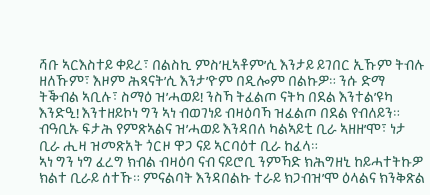ሻቡ ኣርእስተይ ቀይረ፣ በልስኪ ምስ’ዚኣቶም’ሲ እንታይ ይገበር ኢኹም ትብሉ ዘለኹም፣ እዞም ሕጻናት’ሲ እንታ’ዮም በዲሎም በልኩዎ። ንሱ ድማ ትቕብል ኣቢሉ፣ ስማዕ ዝ’ሓወይ! ንስኻ ትፈልጦ ናትካ በደል እንተል’ዩካ እንድዒ! እንተዘይኮነ ግን ኣነ ብወገነይ ብዛዕባኻ ዝፈልጦ በደል የብለይን። ብዓቢኡ ፍታሕ የምጽኣልና ዝ’ሓወይ እንዳበለ ካልኣይቲ ቢራ ኣዘዘ’ሞ፣ ነታ ቢራ ሒዛ ዝመጽአት ጎርዞ ዋጋ ናይ ኣርባዕተ ቢራ ከፈላ።
ኣነ ግን ነግ ፈረግ ክብል ብዛዕባ ናብ ናይሮቢ ንምኻድ ክሕግዘኒ ከይሓተትኩዎ ክልተ ቢራይ ሰተኹ። ምናልባት እንዳበልኩ ተራይ ክጋብዝ’ሞ ዕላልና ክንቅጽል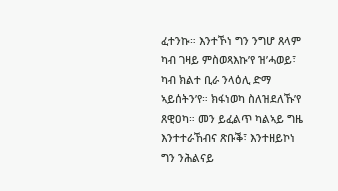ፈተንኩ። እንተኾነ ግን ንግሆ ጸላም ካብ ገዛይ ምስወጻእኩ’የ ዝ’ሓወይ፣ ካብ ክልተ ቢራ ንላዕሊ ድማ ኣይሰትን’የ። ክፋነወካ ስለዝደለኹ’የ ጸዊዐካ። መን ይፈልጥ ካልኣይ ግዜ እንተተራኸብና ጽቡቕ፣ እንተዘይኮነ ግን ንሕልናይ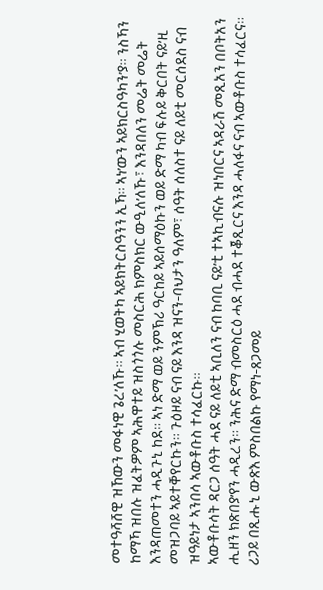መተዓሻሸዊ ዝኸውን መፋነዊ ጌረ’ለኹ። ኣብ ሂወትካ ኣይክትርስዓንን ኢኻ። ኣነ’ውን ኣይክርስዓካን’ያ። ንስኻን ከማኻ ዝበሉ ዝፈትዎም ኣሕዋተይ ዝስጎጎሉ መስርሕ ክምስክር ውዒለ’ለኹ፣ እንዳበለን መሬት መሬት እንዳጠመተን ሓዲጉኒ ከደ። ኣነ ድማ ወይ ንምኽሪ ዓርከይ ኣይሰማዕኩን ወይ ድማ ካብ ፍሉይ ቅርበት ናይ’ዚ መዝጋባይ ኣይተቐየርኩን። ጉዕዞይ ናብ ናይ እንዳ ዝናን-ባህታን ዓለም፣ ሰዓት ሰለስተ ናይ ለይቲ መርሰደስ ናብ ዝዓይነታ ኣንበሳ ኣውቶቡስ ተሳፈርኩ።
ኣውቶቡሳት ዳርጋ ሰዓት ሓደ ናይ ለይቲ ኣቢለን ናብ ከባቢ ናይ’ቲ ተኣኪብናሉ ዝነበርና ኣዳራሽ መጺአን በቦትአን ሒዘን ክጽበያ’የን ሓዲረን። ንሕና ድማ ብመስርዕ ሓደ ብሓደ ተቖጺርና እንዳ ሓለፋና ናብ ኣውቶቡስ ተሳፈርና። ሪጋይ በጺሑኒ ውጽእ ምስበልኩ የማነ-ጸጋመይ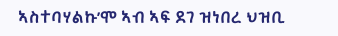ኣስተባሃልኩ’ሞ ኣብ ኣፍ ደገ ዝነበረ ህዝቢ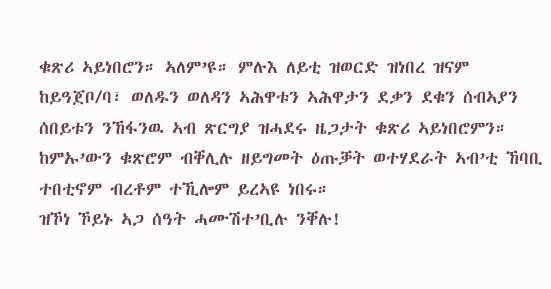ቁጽሪ ኣይነበሮን። ኣለም’ዩ። ምሉእ ለይቲ ዝወርድ ዝነበረ ዝናም ከይዓጀቦ/ባ፣ ወለዱን ወለዳን ኣሕዋቱን ኣሕዋታን ደቃን ደቁን ሰብኣያን ሰበይቱን ንኸፋንዉ ኣብ ጽርግያ ዝሓደሩ ዜጋታት ቁጽሪ ኣይነበሮምን። ከምኡ’ውን ቁጽሮም ብቐሊሉ ዘይግመት ዕጡቓት ወተሃደራት ኣብ’ቲ ኸባቢ ተበቲኖም ብረቶም ተኺሎም ይረኣዩ ነበሩ።
ዝኾነ ኾይኑ ኣጋ ሰዓት ሓሙሽተ’ቢሉ ንቐሉ!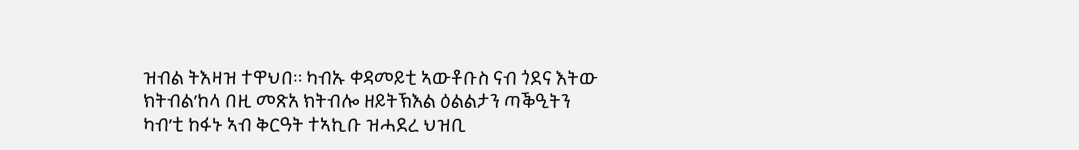ዝብል ትእዛዝ ተዋህበ። ካብኡ ቀዳመይቲ ኣውቶቡስ ናብ ጎደና እትው ክትብል’ከላ በዚ መጽአ ክትብሎ ዘይትኽእል ዕልልታን ጣቕዒትን ካብ’ቲ ከፋኑ ኣብ ቅርዓት ተኣኪቡ ዝሓደረ ህዝቢ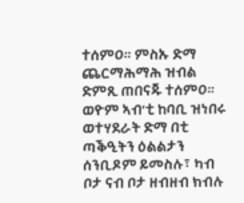ተሰምዐ። ምስኡ ድማ ጨርማሕማሕ ዝብል ድምጺ ጠበናጁ ተሰምዐ። ወዮም ኣብ’ቲ ከባቢ ዝነበሩ ወተሃደራት ድማ በቲ ጣቕዒትን ዕልልታን ሰንቢዶም ይመስሉ፣ ካብ ቦታ ናብ ቦታ ዘብዘብ ክብሉ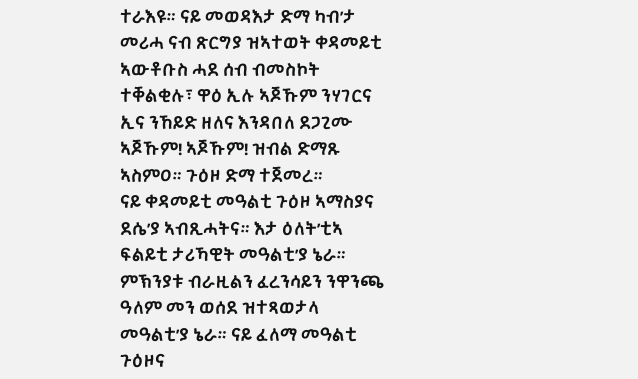ተራእዩ። ናይ መወዳእታ ድማ ካብ’ታ መሪሓ ናብ ጽርግያ ዝኣተወት ቀዳመይቲ ኣውቶቡስ ሓደ ሰብ ብመስኮት ተቐልቂሉ፣ ዋዕ ኢሉ ኣጆኹም ንሃገርና ኢና ንኸይድ ዘለና እንዳበለ ደጋጊሙ ኣጆኹም! ኣጆኹም! ዝብል ድማጹ ኣስምዐ። ጉዕዞ ድማ ተጀመረ።
ናይ ቀዳመይቲ መዓልቲ ጉዕዞ ኣማስያና ደሴ’ያ ኣብጺሓትና። እታ ዕለት’ቲኣ ፍልይቲ ታሪኻዊት መዓልቲ’ያ ኔራ። ምኽንያቱ ብራዚልን ፈረንሳይን ንዋንጫ ዓለም መን ወሰደ ዝተጻወታላ መዓልቲ’ያ ኔራ። ናይ ፈለማ መዓልቲ ጉዕዞና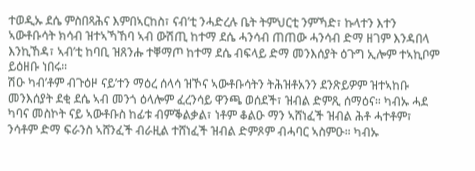ተወዲኡ ደሴ ምስበጻሕና እምበኣርከስ፣ ናብ’ቲ ንሓድረሉ ቤት ትምህርቲ ንምኻድ፣ ኩላተን እተን ኣውቶቡሳት ክሳብ ዝተኣኻኸባ ኣብ ውሽጢ ከተማ ደሴ ሓንሳብ ጠጠው ሓንሳብ ድማ ዘገም እንዳበላ እንኪኸዳ፣ ኣብ’ቲ ከባቢ ዝጸንሑ ተቐማጦ ከተማ ደሴ ብፍላይ ድማ መንእሰያት ዕጉግ ኢሎም ተኣኪቦም ይዕዘቡ ነበሩ።
ሽዑ ካብ’ቶም ብጉዕዞ ናይ’ተን ማዕረ ሰላሳ ዝኾና ኣውቶቡሳትን ትሕዝቶአንን ደንጽይዎም ዝተኣከቡ መንእሰያት ደቂ ደሴ ኣብ መንጎ ዕላሎም ፈረንሳይ ዋንጫ ወሰደች፣ ዝብል ድምጺ ሰማዕና። ካብኡ ሓደ ካባና መስኮት ናይ ኣውቶቡስ ከፊቱ ብምቕልቃል፣ ነቶም ቆልዑ ማን ኣሸነፈች ዝብል ሕቶ ሓተቶም፣ ንሳቶም ድማ ፍራንስ ኣሸንፈች ብራዚል ተሸነፈች ዝብል ድምጾም ብሓባር ኣስምዑ። ካብኡ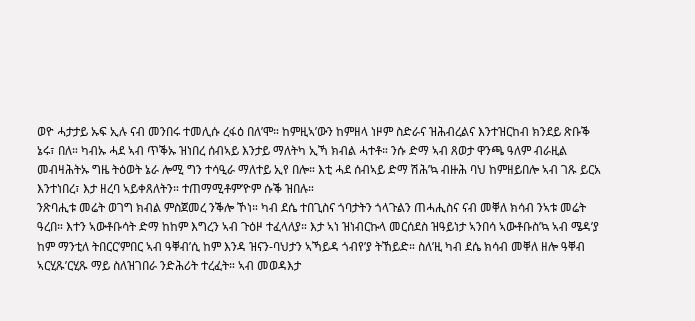ወዮ ሓታታይ ኡፍ ኢሉ ናብ መንበሩ ተመሊሱ ረፋዕ በለ’ሞ። ከምዚኣ’ውን ከምዘላ ነዞም ስድራና ዝሕብረልና እንተዝርከብ ክንደይ ጽቡቕ ኔሩ፣ በለ። ካብኡ ሓደ ኣብ ጥቕኡ ዝነበረ ሰብኣይ እንታይ ማለትካ ኢኻ ክብል ሓተቶ። ንሱ ድማ ኣብ ጸወታ ዋንጫ ዓለም ብራዚል መብዛሕትኡ ግዜ ትዕወት ኔራ ሎሚ ግን ተሳዒራ ማለተይ ኢየ በሎ። እቲ ሓደ ሰብኣይ ድማ ሽሕ’ኳ ብዙሕ ባህ ከምዘይበሎ ኣብ ገጹ ይርአ እንተነበረ፣ እታ ዘረባ ኣይቀጸለትን። ተጠማሚቶም’ዮም ሱቕ ዝበሉ።
ንጽባሒቱ መሬት ወገግ ክብል ምስጀመረ ንቕሎ ኾነ። ካብ ደሴ ተበጊስና ጎባታትን ጎላጉልን ጠሓሒስና ናብ መቐለ ክሳብ ንኣቱ መሬት ዓረበ። እተን ኣውቶቡሳት ድማ ከከም እግረን ኣብ ጉዕዞ ተፈላለያ። እታ ኣነ ዝነብርኩላ መርሰደስ ዝዓይነታ ኣንበሳ ኣውቶቡስ’ኳ ኣብ ሜዳ’ያ ከም ማንቲለ ትበርር’ምበር ኣብ ዓቐብ’ሲ ከም እንዳ ዝናን-ባህታን ኣኻይዳ ጎብየ’ያ ትኸይድ። ስለ’ዚ ካብ ደሴ ክሳብ መቐለ ዘሎ ዓቐብ ኣርሂጹ’ርሂጹ ማይ ስለዝገበራ ንድሕሪት ተረፈት። ኣብ መወዳእታ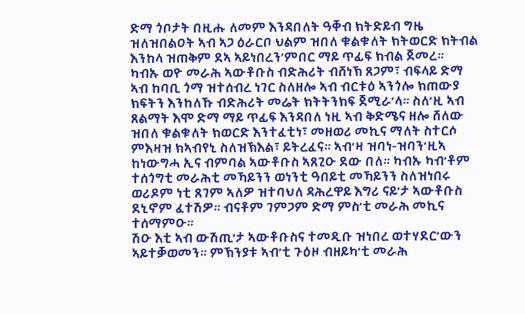ድማ ጎቦታት በዚሑ ለመም እንዳበለት ዓቐብ ክትድይብ ግዜ ዝለዝበልዐት ኣብ ኣጋ ዕራርቦ ህልም ዝበለ ቁልቁለት ክትወርድ ክትብል እንከላ ዝጠቅም ደኣ ኣይነበረን’ምበር ማይ ጥፊፍ ክብል ጀመረ።
ካብኡ ወዮ መራሕ ኣውቶቡስ ብድሕሪት ብሸነኽ ጸጋም፣ ብፍላይ ድማ ኣብ ከባቢ ጎማ ዝተሰብረ ነገር ስለዘሎ ኣብ ብርቱዕ ኣንጎሎ ክጠውያ ክፍትን እንከለኹ ብድሕሪት መሬት ክትትንክፍ ጀሚራ’ላ። ስለ’ዚ ኣብ ጸልማት እሞ ድማ ማይ ጥፊፍ እንዳበለ ነዚ ኣብ ቅድሜና ዘሎ ሸለው ዝበለ ቁልቁለት ክወርድ እንተፈቲነ፣ መዘወሪ መኪና ማለት ስተርሶ ምእዛዝ ክኣብየኒ ስለዝኽእል፣ ይትረፈና። ኣብ’ዛ ዝባነ-ዝባን’ዚኣ ከነውግሓ ኢና ብምባል ኣውቶቡስ ኣጸጊዑ ደው በለ። ካብኡ ካብ’ቶም ተሰጎግቲ መራሕቲ መኻይንን ወነንቲ ዓበይቲ መኻይንን ስለዝነበሩ ወሪዶም ነቲ ጸገም ኣለዎ ዝተባህለ ዳሕረዋይ እግሪ ናይ’ታ ኣውቶቡስ ደኒኖም ፈተሽዎ። ብናቶም ገምጋም ድማ ምስ’ቲ መራሕ መኪና ተሰማምዑ።
ሽዑ እቲ ኣብ ውሽጢ’ታ ኣውቶቡስና ተመዲቡ ዝነበረ ወተሃደር’ውን ኣይተቓወመን። ምኽንያቱ ኣብ’ቲ ጉዕዞ ብዘይካ’ቲ መራሕ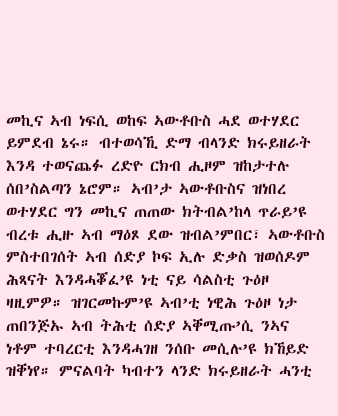መኪና ኣብ ነፍሲ ወከፍ ኣውቶቡስ ሓደ ወተሃደር ይምደብ ኔሩ። ብተወሳኺ ድማ ብላንድ ክሩይዘራት እንዳ ተወናጨፉ ረድዮ ርክብ ሒዞም ዝከታተሉ ሰበ’ስልጣን ኔሮም። ኣብ’ታ ኣውቶቡስና ዝነበረ ወተሃደር ግን መኪና ጠጠው ክትብል’ከላ ጥራይ’ዩ ብረቱ ሒዙ ኣብ ማዕጾ ደው ዝብል’ምበር፣ ኣውቶቡስ ምስተበገሰት ኣብ ሰድያ ኮፍ ኢሉ ድቃስ ዝወሰዶም ሕጻናት እንዳሓቖፈ’ዩ ነቲ ናይ ሳልስቲ ጉዕዞ ዛዚምዎ። ዝገርመኩም’ዩ ኣብ’ቲ ነዊሕ ጉዕዞ ነታ ጠበንጅኡ ኣብ ትሕቲ ሰድያ ኣቐሚጡ’ሲ ንኣና ነቶም ተባረርቲ እንዳሓገዘ ንሰቡ መሲሉ’ዩ ክኸይድ ዝቐነየ። ምናልባት ካብተን ላንድ ክሩይዘራት ሓንቲ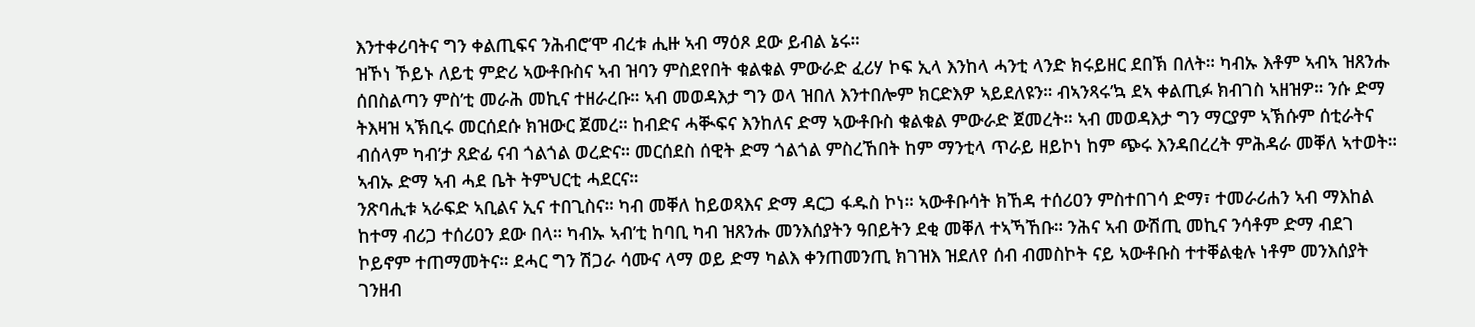እንተቀሪባትና ግን ቀልጢፍና ንሕብሮ’ሞ ብረቱ ሒዙ ኣብ ማዕጾ ደው ይብል ኔሩ።
ዝኾነ ኾይኑ ለይቲ ምድሪ ኣውቶቡስና ኣብ ዝባን ምስደየበት ቁልቁል ምውራድ ፈሪሃ ኮፍ ኢላ እንከላ ሓንቲ ላንድ ክሩይዘር ደበኽ በለት። ካብኡ እቶም ኣብኣ ዝጸንሑ ሰበስልጣን ምስ’ቲ መራሕ መኪና ተዘራረቡ። ኣብ መወዳእታ ግን ወላ ዝበለ እንተበሎም ክርድእዎ ኣይደለዩን። ብኣንጻሩ’ኳ ደኣ ቀልጢፉ ክብገስ ኣዘዝዎ። ንሱ ድማ ትእዛዝ ኣኽቢሩ መርሰደሱ ክዝውር ጀመረ። ከብድና ሓቚፍና እንከለና ድማ ኣውቶቡስ ቁልቁል ምውራድ ጀመረት። ኣብ መወዳእታ ግን ማርያም ኣኽሱም ሰቲራትና ብሰላም ካብ’ታ ጸድፊ ናብ ጎልጎል ወረድና። መርሰደስ ሰዊት ድማ ጎልጎል ምስረኸበት ከም ማንቲላ ጥራይ ዘይኮነ ከም ጭሩ እንዳበረረት ምሕዳራ መቐለ ኣተወት። ኣብኡ ድማ ኣብ ሓደ ቤት ትምህርቲ ሓደርና።
ንጽባሒቱ ኣራፍድ ኣቢልና ኢና ተበጊስና። ካብ መቐለ ከይወጻእና ድማ ዳርጋ ፋዱስ ኮነ። ኣውቶቡሳት ክኸዳ ተሰሪዐን ምስተበገሳ ድማ፣ ተመራሪሐን ኣብ ማእከል ከተማ ብሪጋ ተሰሪዐን ደው በላ። ካብኡ ኣብ’ቲ ከባቢ ካብ ዝጸንሑ መንእሰያትን ዓበይትን ደቂ መቐለ ተኣኻኸቡ። ንሕና ኣብ ውሽጢ መኪና ንሳቶም ድማ ብደገ ኮይኖም ተጠማመትና። ደሓር ግን ሽጋራ ሳሙና ላማ ወይ ድማ ካልእ ቀንጠመንጢ ክገዝእ ዝደለየ ሰብ ብመስኮት ናይ ኣውቶቡስ ተተቐልቂሉ ነቶም መንእሰያት ገንዘብ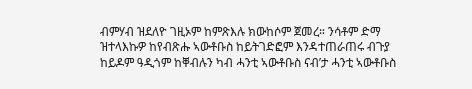ብምሃብ ዝደለዮ ገዚኦም ከምጽእሉ ክውከሶም ጀመረ። ንሳቶም ድማ ዝተላእኩዎ ከየብጽሑ ኣውቶቡስ ከይትገድፎም እንዳተጠራጠሩ ብጉያ ከይዶም ዓዲጎም ከቐብሉን ካብ ሓንቲ ኣውቶቡስ ናብ’ታ ሓንቲ ኣውቶቡስ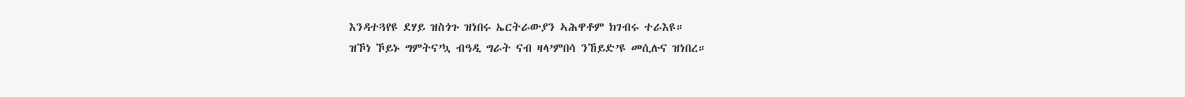እንዳተጓየዩ ደሃይ ዝስጎጉ ዝነበሩ ኤርትራውያን ኣሕዋቶም ክገብሩ ተራእዩ።
ዝኾነ ኾይኑ ግምትና’ኳ ብዓዲ ግራት ናብ ዛላ’ምበሳ ንኸይድ’ዩ መሲሉና ዝነበረ።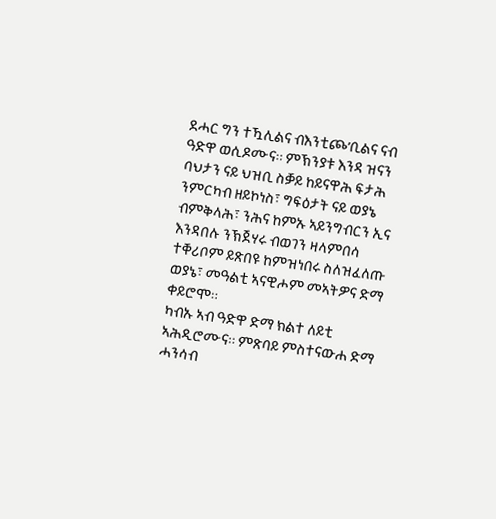ደሓር ግን ተዃሊልና ብእንቲጮ’ቢልና ናብ ዓድዋ ወሲዶሙና። ምኽንያቱ እንዳ ዝናን ባህታን ናይ ህዝቢ ስቓይ ከይናዋሕ ፍታሕ ንምርካብ ዘይኮነስ፣ ግፍዕታት ናይ ወያኔ ብምቅላሕ፣ ንሕና ከምኡ ኣይንግብርን ኢና እንዳበሉ ንኽጀሃሩ ብወገን ዛላምበሳ ተቐሪቦም ይጽበዩ ከምዝነበሩ ስለዝፈለጡ ወያኔ፣ መዓልቲ ኣናዊሖም መኣትዎና ድማ ቀይሮሞ።
ካብኡ ኣብ ዓድዋ ድማ ክልተ ለይቲ ኣሕዲሮሙና። ምጽባይ ምስተናውሐ ድማ ሓንሳብ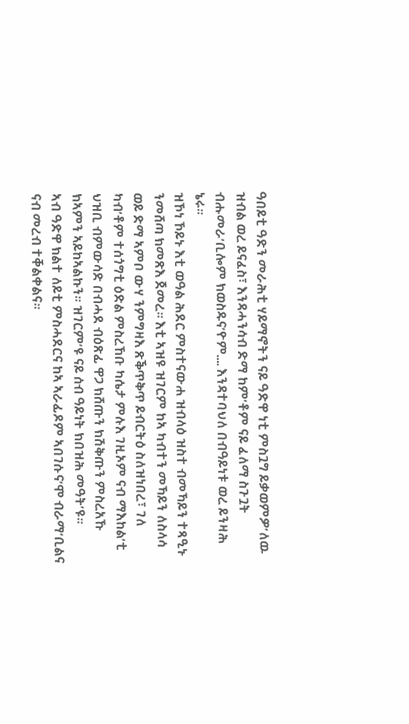ዓበይቲ ዓድን መራሕቲ ሃይማኖትን ናይ ዓድዋ ነቲ ምስጓግ ይቃወምዎ’ለዉ ዝብል ወረ ይናፈስ፣ እንዳሓንሳብ ድማ ከም’ቶም ናይ ፈለማ ስጉጓት ብሑመራ’ቢሎም ክወስዱና’ዮም…. እንዳተባህለ በብዓይነቱ ወረ ይንዛሕ ኔሩ።
ዝኾነ ኾይኑ እቲ ወዓል ሕደር ምስተናውሐ ዝብላዕ ዝስተ ብመኻይን ተጻዒኑ ንመሸጣ ክመጽእ ጀመረ። እቲ ኣዝዩ ዝገርም ከኣ ካብተን መኻይን ለስላሳ ወይ ድማ ኣምቦ ውሃ ንምግዛእ ጽቕጥቅጥ ይብርትዕ ስለዝነበረ፣ ገለ ካብ’ቶም ተሰጎግቲ ዕድል ምስረኸቡ ካሴታ ምሉእ ገዚኦም ናብ ማእከል’ቲ ህዝቢ ብምውሳድ በብሓደ ብዕጽፊ ዋጋ ክሸጡን ክሽቅጡን ምስረአኹ ክኣምን ኣይከኣልኩን። ዝገርም’ዩ ናይ ሰብ ዓይነት ክበዝሕ መዓት’ዩ።
ኣብ ዓድዋ ክልተ ለይቲ ምስሓደርና ከኣ ኣራፊዶም ኣበገሱና’ሞ ብራማ’ቢልና ናብ መረብ ተቐልቀልና።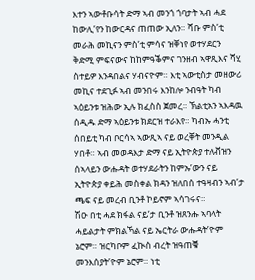እተን ኣውቶቡሳት ድማ ኣብ መንጎ ጎባታት ኣብ ሓደ ከውሊ’የን ከውርዳና ጠጠው ኢለን። ሻቡ ምስ’ቲ መራሕ መኪናን ምስ’ቲ ምሳና ዝቐነየ ወተሃደርን ቅድሚ ምፍናውና ከከምዓቕምና ገንዘብ ኣዋጺእና ሻሂ ስተይዎ እንዳበልና ሃብናዮም። እቲ ኣውቲስታ መዘውሪ መኪና ተደጊፉ ኣብ መንበሩ እንከሎ ንብዓት ካብ ኣዕይንቱ ዝሕው ኢሉ ክፈስስ ጀመረ። ኽልቲአን ኣእዳዉ ሰዲዱ ድማ ኣዕይንቱ ክደርዝ ተራእየ። ካብኡ ሓንቲ ሰበይቲ ካብ ቦርሳኣ ኣውጺኣ ናይ ወረቐት መንዲል ሃበቶ። ኣብ መወዳእታ ድማ ናይ ኢትዮጵያ ተለቭዝን ሰኣላይን ውሑዳት ወተሃደራትን ከምኡ’ውን ናይ ኢትዮጵያ ቀይሕ መስቀል ክዳን ዝለበሰ ተዓዛብን ኣብ’ታ ጫፍ ናይ መረብ ቢንቶ ኮይኖም ኣሳገሩና።
ሽዑ በቲ ሓደ ክፋል ናይ’ታ ቢንቶ ዝጸንሑ ኣባላት ሓይልታት ምክልኻል ናይ ኤርትራ ውሑዳት’ዮም ኔሮም። ዝርካቦም ፈኲስ ብረት ዝዓጠቑ መንእሰያት’ዮም ኔሮም። ነቲ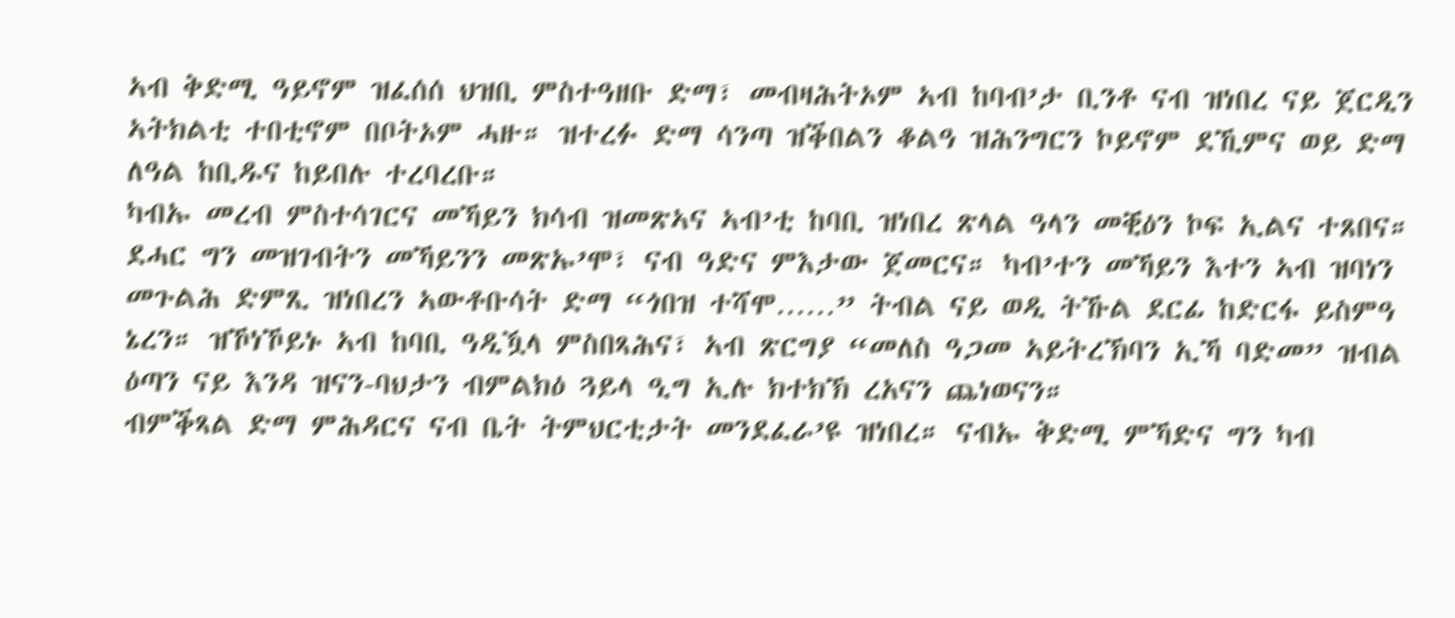ኣብ ቅድሚ ዓይኖም ዝፈሰሰ ህዝቢ ምስተዓዘቡ ድማ፣ መብዛሕትኦም ኣብ ከባብ’ታ ቢንቶ ናብ ዝነበረ ናይ ጀርዲን ኣትክልቲ ተበቲኖም በቦትኦም ሓዙ። ዝተረፉ ድማ ሳንጣ ዝቕበልን ቆልዓ ዝሕንግርን ኮይኖም ደኺምና ወይ ድማ ለዓል ከቢዱና ከይበሉ ተረባረቡ።
ካብኡ መረብ ምስተሳገርና መኻይን ክሳብ ዝመጽኣና ኣብ’ቲ ከባቢ ዝነበረ ጽላል ዓላን መቒዕን ኮፍ ኢልና ተጸበና። ደሓር ግን መዝገብትን መኻይንን መጽኡ’ሞ፣ ናብ ዓድና ምእታው ጀመርና። ካብ’ተን መኻይን እተን ኣብ ዝባነን መጉልሕ ድምጺ ዝነበረን ኣውቶቡሳት ድማ “ጎበዝ ተሻሞ……” ትብል ናይ ወዲ ትኹል ደርፊ ከድርፋ ይስምዓ ኔረን። ዝኾነኾይኑ ኣብ ከባቢ ዓዲዃላ ምስበጻሕና፣ ኣብ ጽርግያ “መለስ ዓጋመ ኣይትረኽባን ኢኻ ባድመ” ዝብል ዕጣን ናይ እንዳ ዝናን-ባህታን ብምልክዕ ጓይላ ዒግ ኢሉ ክተክኽ ረአናን ጨነወናን።
ብምቕጻል ድማ ምሕዳርና ናብ ቤት ትምህርቲታት መንደፈራ’ዩ ዝነበረ። ናብኡ ቅድሚ ምኻድና ግን ካብ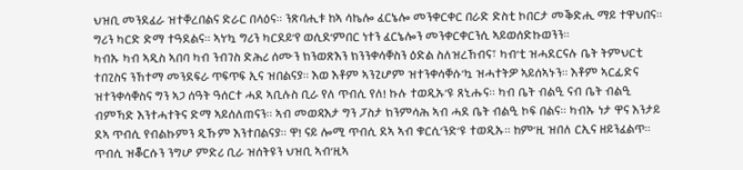ህዝቢ መንደፈራ ዝተቐረበልና ድራር በላዕና። ንጽባሒቱ ከኣ ሳኬሎ ፈርኔሎ መንቀርቀር በራድ ድስቲ ኮበርታ መቕድሒ ማይ ተዋህበና። ግሪን ካርድ ድማ ተዓደልና። ኣነ’ኳ ግሪን ካርደይ’የ ወሲደ’ምበር ነተን ፈርኔሎን መንቀርቀርንሲ ኣይወሰድኩወንን።
ካብኡ ካብ ኣዲስ ኣበባ ካብ ንብገስ ድሕሪ ሰሙን ክንወጽእን ክንንቀሳቐስን ዕድል ስለዝረኸብና፣ ካብ’ቲ ዝሓደርናሉ ቤት ትምህርቲ ተበጊስና ንኸተማ መንደፍራ ጥፍጥፍ ኢና ዝበልናያ። እወ እቶም ኣንጊሆም ዝተንቀሳቐሱ’ኳ ዝሓተትዎ ኣይሰኣኑን። እቶም ኣርፊድና ዝተንቀሳቐስና ግን ኣጋ ሰዓት ዓሰርተ ሓደ ኣቢሉስ ቢራ የለ ጥብሲ የለ! ኩሉ ተወዲኡ’ዩ ጸኒሑና። ካብ ቤት ብልዒ ናብ ቤት ብልዒ ብምኻድ እንተሓተትና ድማ ኣይሰለጠናን። ኣብ መወዳእታ ግን ፓስታ ክንምሳሕ ኣብ ሓደ ቤት ብልዒ ኮፍ በልና። ካብኡ ነታ ዋና እንታይ ደኣ ጥብሲ የብልኩምን ዲኹም እንተበልናያ። ዋ! ናይ ሎሚ ጥብሲ ደኣ ኣብ ቁርሲ’ንድ’ዩ ተወዲኡ። ከም’ዚ ዝበለ ርኢና ዘይንፈልጥ። ጥብሲ ዝቖርሱን ንግሆ ምድሪ ቢራ ዝሰትዩን ህዝቢ ኣብ’ዚኣ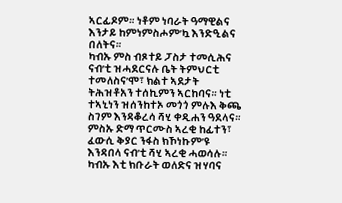ኣርፊዶም። ነቶም ነባራት ዓማዊልና እንታይ ከምነምስሖም’ኳ እንድዒልና በለትና።
ካብኡ ምስ ብጾተይ ፓስታ ተመሲሕና ናብ’ቲ ዝሓደርናሉ ቤት ትምህርቲ ተመለስና’ሞ፣ ክልተ ኣደታት ትሕዝቶአን ተሰኪምን ኣርከባና። ነቲ ተኣኒነን ዝሰንከተኦ መጎጎ ምሉእ ቅጫ ስገም እንዳቆረሳ ሻሂ ቀዲሐን ዓደላና። ምስኡ ድማ ጥርሙስ ኣረቂ ከፊተን፣ ፈውሲ ቅያር ንፋስ ክኾነኩም’ዩ እንዳበላ ናብ’ቲ ሻሂ ኣረቂ ሓወሳሉ። ካብኡ እቲ ክቡራት ወለድና ዝሃባና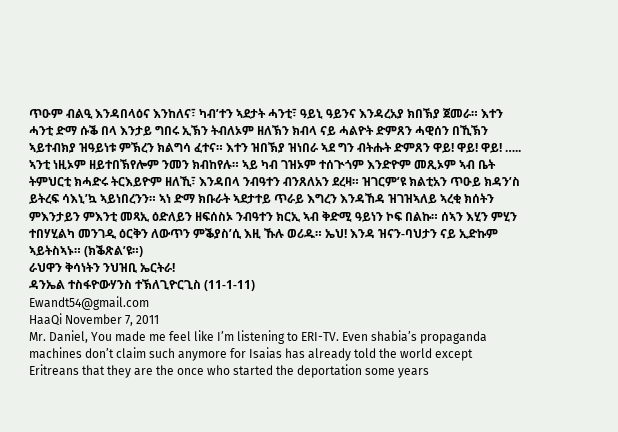ጥዑም ብልዒ እንዳበላዕና እንከለና፣ ካብ’ተን ኣደታት ሓንቲ፣ ዓይኒ ዓይንና እንዳረአያ ክበኽያ ጀመራ። እተን ሓንቲ ድማ ሱቕ በላ እንታይ ግበሩ ኢኽን ትብለኦም ዘለኽን ክብላ ናይ ሓልዮት ድምጸን ሓዊሰን በኺኽን ኣይተብክያ ዝዓይነቱ ምኽረን ክልግሳ ፈተና። እተን ዝበኽያ ዝነበራ ኣደ ግን ብትሑት ድምጸን ዋይ! ዋይ! ዋይ! ….. ኣንቲ ነዚኦም ዘይተበኽየሎም ንመን ክብከየሉ። ኣይ ካብ ገዝኦም ተሰጒጎም እንድዮም መጺኦም ኣብ ቤት ትምህርቲ ክሓድሩ ትርእይዮም ዘለኺ፣ እንዳበላ ንብዓተን ብንጸለአን ደረዛ። ዝገርም’ዩ ክልቲአን ጥዑይ ክዳን’ስ ይትረፍ ሳእኒ’ኳ ኣይነበረንን። ኣነ ድማ ክቡራት ኣደታተይ ጥራይ እግረን እንዳኸዳ ዝገዝኣለይ ኣረቂ ክሰትን ምእንታይን ምእንቲ መጻኢ ዕድለይን ዘፍሰስኦ ንብዓተን ክርኢ ኣብ ቅድሚ ዓይነን ኮፍ በልኩ። ሰኣን እሂን ምሂን ተበሃሂልካ መንገዲ ዕርቅን ለውጥን ምቕያስ’ሲ እዚ ኹሉ ወሪዱ። ኤህ! እንዳ ዝናን-ባህታን ናይ ኢድኩም ኣይትስኣኑ። (ክቕጽል’ዩ።)
ራህዋን ቅሳነትን ንህዝቢ ኤርትራ!
ዳንኤል ተስፋዮውሃንስ ተኽለጊዮርጊስ (11-1-11)
Ewandt54@gmail.com
HaaQi November 7, 2011
Mr. Daniel, You made me feel like I’m listening to ERI-TV. Even shabia’s propaganda machines don’t claim such anymore for Isaias has already told the world except Eritreans that they are the once who started the deportation some years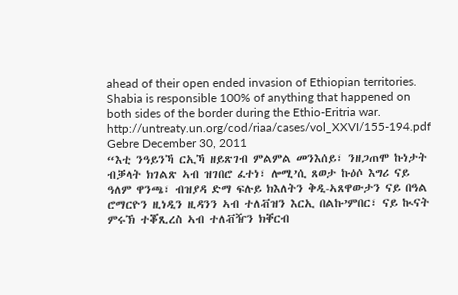ahead of their open ended invasion of Ethiopian territories. Shabia is responsible 100% of anything that happened on both sides of the border during the Ethio-Eritria war.
http://untreaty.un.org/cod/riaa/cases/vol_XXVI/155-194.pdf
Gebre December 30, 2011
“እቲ ንዓይንኻ ርኢኻ ዘይጽገብ ምልምል መንእሰይ፣ ንዘጋጠሞ ኩነታት ብቓላት ክገልጽ ኣብ ዝገበሮ ፈተነ፣ ሎሚ’ሲ ጸወታ ኩዕሶ እግሪ ናይ ዓለም ዋንጫ፣ ብዝያዳ ድማ ፍሉይ ክእለትን ቅዲ-ኣጸዋውታን ናይ በዓል ሮማርዮን ዚነዲን ዚዳንን ኣብ ተለቭዝን እርኢ በልኩ’ምበር፣ ናይ ኲናት ምሩኽ ተቖጺረስ ኣብ ተለቭዥን ክቐርብ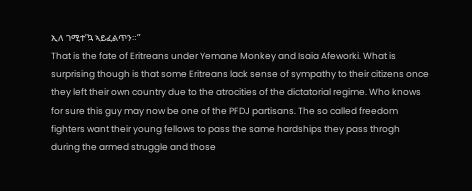ኢለ ገሚተ’ኳ ኣይፈልጥን።”
That is the fate of Eritreans under Yemane Monkey and Isaia Afeworki. What is surprising though is that some Eritreans lack sense of sympathy to their citizens once they left their own country due to the atrocities of the dictatorial regime. Who knows for sure this guy may now be one of the PFDJ partisans. The so called freedom fighters want their young fellows to pass the same hardships they pass throgh during the armed struggle and those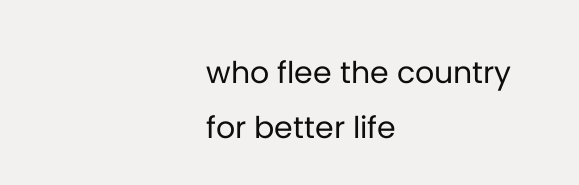who flee the country for better life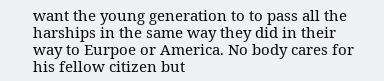want the young generation to to pass all the harships in the same way they did in their way to Eurpoe or America. No body cares for his fellow citizen but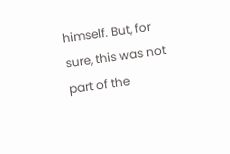himself. But, for sure, this was not part of the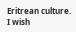Eritrean culture.
I wish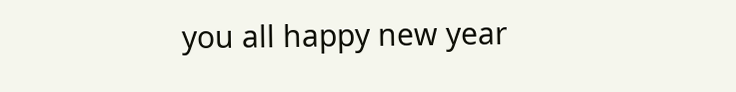you all happy new year